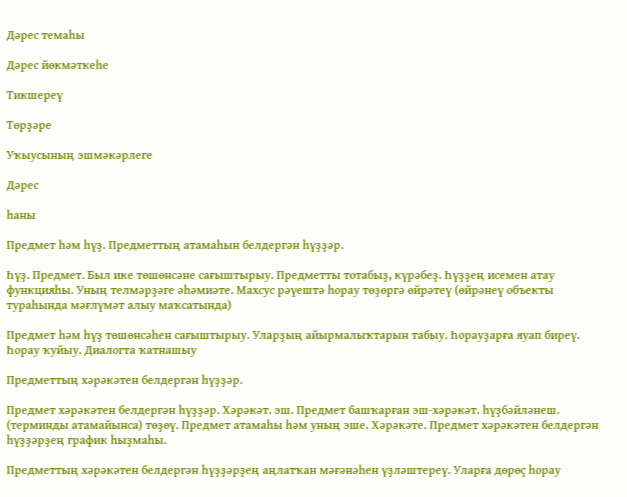Дәрес темаһы

Дәрес йөкмәткеһе

Тикшереү

Төрҙәре

Уҡыусының эшмәкәрлеге

Дәрес

һаны

Предмет һәм һүҙ. Предметтың атамаһын белдергән һүҙҙәр.

Һүҙ. Предмет. Был ике төшөнсәне сағыштырыу. Предметты тотабыҙ, күрәбеҙ. Һүҙҙең исемен атау функцияһы. Уның телмәрҙәге әһәмиәте. Махсус рәүештә һорау төҙөргә өйрәтеү (өйрәнеү объекты тураһында мәғлүмәт алыу маҡсатында)

Предмет һәм һүҙ төшөнсәһен сағыштырыу. Уларҙың айырмалыҡтарын табыу. Һорауҙарға яуап биреү. Һорау ҡуйыу. Диалогта ҡатнашыу

Предметтың хәрәкәтен белдергән һүҙҙәр.

Предмет хәрәкәтен белдергән һүҙҙәр. Хәрәкәт. эш. Предмет башҡарған эш-хәрәкәт. һүҙбәйләнеш. (терминды атамайынса) төҙөү. Предмет атамаһы һәм уның эше. Хәрәкәте. Предмет хәрәкәтен белдергән һүҙҙәрҙең график һыҙмаһы.

Предметтың хәрәкәтен белдергән һүҙҙәрҙең аңлатҡан мәғәнәһен үҙләштереү. Уларға дөрөҫ һорау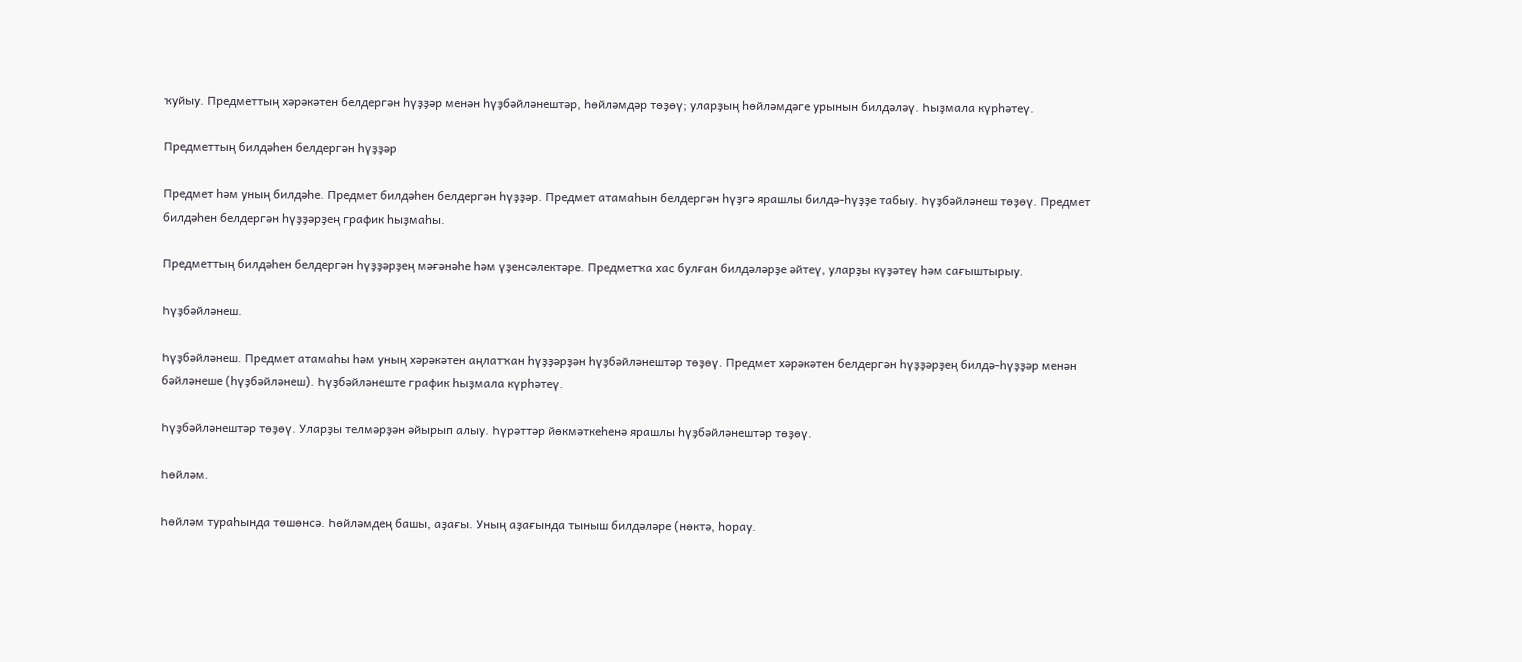ҡуйыу. Предметтың хәрәкәтен белдергән һүҙҙәр менән һүҙбәйләнештәр, һөйләмдәр төҙөү; уларҙың һөйләмдәге урынын билдәләү. Һыҙмала күрһәтеү.

Предметтың билдәһен белдергән һүҙҙәр

Предмет һәм уның билдәһе. Предмет билдәһен белдергән һүҙҙәр. Предмет атамаһын белдергән һүҙгә ярашлы билдә-һүҙҙе табыу. Һүҙбәйләнеш төҙөү. Предмет билдәһен белдергән һүҙҙәрҙең график һыҙмаһы.

Предметтың билдәһен белдергән һүҙҙәрҙең мәғәнәһе һәм үҙенсәлектәре. Предметҡа хас булған билдәләрҙе әйтеү, уларҙы күҙәтеү һәм сағыштырыу.

Һүҙбәйләнеш.

Һүҙбәйләнеш. Предмет атамаһы һәм уның хәрәкәтен аңлатҡан һүҙҙәрҙән һүҙбәйләнештәр төҙөү. Предмет хәрәкәтен белдергән һүҙҙәрҙең билдә-һүҙҙәр менән бәйләнеше (һүҙбәйләнеш). Һүҙбәйләнеште график һыҙмала күрһәтеү.

Һүҙбәйләнештәр төҙөү. Уларҙы телмәрҙән әйырып алыу. Һүрәттәр йөкмәткеһенә ярашлы һүҙбәйләнештәр төҙөү.

Һөйләм.

Һөйләм тураһында төшөнсә. Һөйләмдең башы, аҙағы. Уның аҙағында тыныш билдәләре (нөктә, һорау.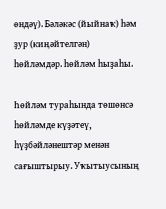өндәү). Бәләкәс (йыйнаҡ) һәм ҙур (киңәйтелгән) һөйләмдәр. һөйләм һыҙаһы.

Һөйләм тураһында төшөнсә һөйләмде күҙәтеү, һүҙбәйләнештәр менән сағыштырыу. Уҡытыусының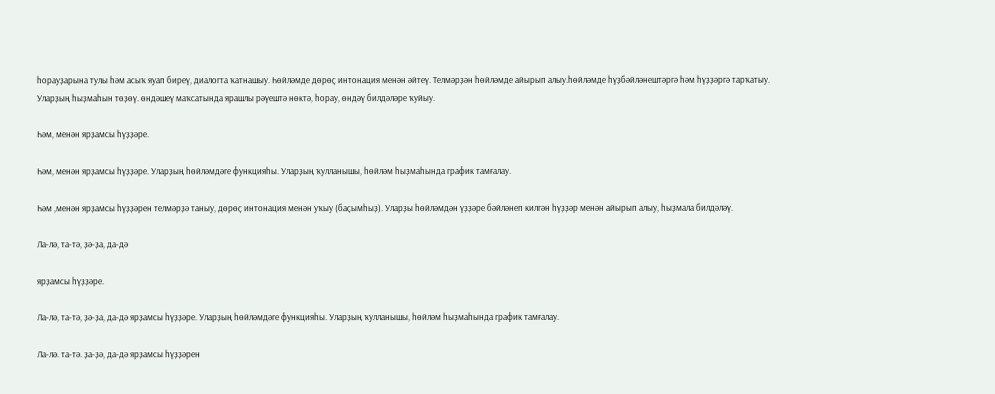һорауҙарына тулы һәм асыҡ яуап биреү, диалогта ҡатнашыу. Һөйләмде дөрөҫ интонация менән әйтеү. Телмәрҙән һөйләмде айырып алыу.һөйләмде һүҙбәйләнештәргә һәм һүҙҙәргә тарҡатыу. Уларҙың һыҙмаһын төҙөү. өндәшеү маҡсатында ярашлы рәүештә нөктә, һорау, өндәү билдәләре ҡуйыу.

Һәм, менән ярҙамсы һүҙҙәре.

Һәм, менән ярҙамсы һүҙҙәре. Уларҙың һөйләмдәге функцияһы. Уларҙың ҡулланышы, һөйләм һыҙмаһында график тамғалау.

Һәм ,менән ярҙамсы һүҙҙәрен телмәрҙә таныу, дөрөҫ интонация менән уҡыу (баҫымһыҙ). Уларҙы һөйләмдән үҙҙәре бәйләнеп килгән һүҙҙәр менән айырып алыу, һыҙмала билдәләү.

Ла-лә, та-тә, ҙә-ҙа, да-дә

ярҙамсы һүҙҙәре.

Ла-лә, та-тә, ҙә-ҙа, да-дә ярҙамсы һүҙҙәре. Уларҙың һөйләмдәге функцияһы. Уларҙың ҡулланышы, һөйләм һыҙмаһында график тамғалау.

Ла-лә. та-тә. ҙа-ҙә, да-дә ярҙамсы һүҙҙәрен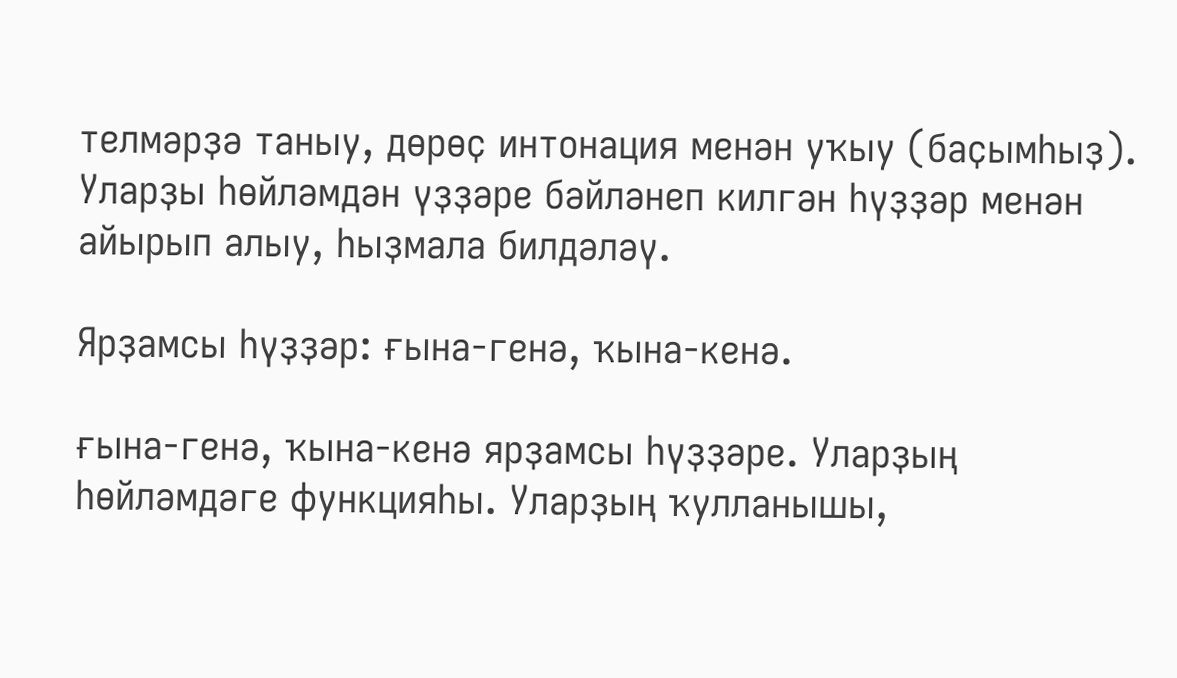телмәрҙә таныу, дөрөҫ интонация менән уҡыу (баҫымһыҙ). Уларҙы һөйләмдән үҙҙәре бәйләнеп килгән һүҙҙәр менән айырып алыу, һыҙмала билдәләү.

Ярҙамсы һүҙҙәр: ғына-генә, ҡына-кенә.

ғына-генә, ҡына-кенә ярҙамсы һүҙҙәре. Уларҙың һөйләмдәге функцияһы. Уларҙың ҡулланышы,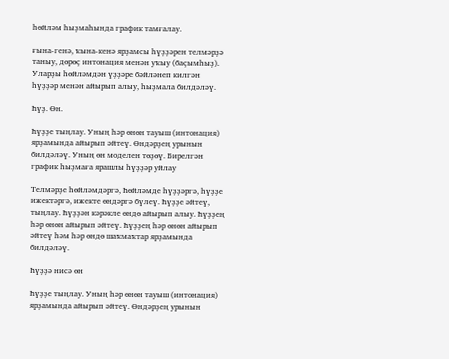һөйләм һыҙмаһында график тамғалау.

ғына-генә, ҡына-кенә ярҙамсы һүҙҙәрен телмәрҙә таныу, дөрөҫ интонация менән уҡыу (баҫымһыҙ). Уларҙы һөйләмдән үҙҙәре бәйләнеп килгән һүҙҙәр менән айырып алыу, һыҙмала билдәләү.

Һүҙ. Өн.

Һүҙҙе тыңлау. Уның һәр өнөн тауыш (интонация) ярҙамында айырып әйтеү. Өндәрҙең урынын билдәләү. Уның өн моделен төҙөү. Бирелгән график һыҙмаға ярашлы һүҙҙәр уйлау

Телмәрҙе һөйләмдәргә, Һөйләмде һүҙҙәргә, һүҙҙе ижектәргә, ижекте өндәргә бүлеү. Һүҙҙе әйтеү, тыңлау. Һүҙҙән кәрәкле өндө айырып алыу. Һүҙҙең һәр өнөн айырып әйтеү. Һүҙҙең һәр өнөн айырып әйтеү һәм һәр өндө шаҡмаҡтар ярҙамында билдәләү.

Һүҙҙә нисә өн

Һүҙҙе тыңлау. Уның һәр өнөн тауыш (интонация) ярҙамында айырып әйтеү. Өндәрҙең урынын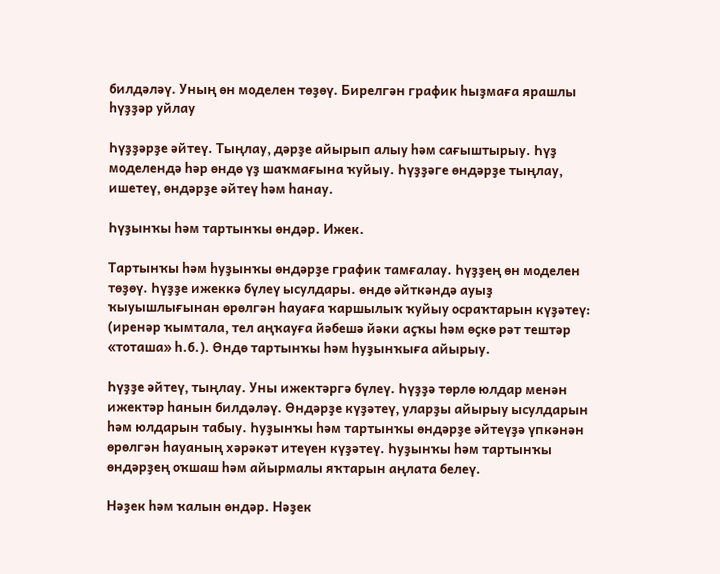билдәләү. Уның өн моделен төҙөү. Бирелгән график һыҙмаға ярашлы һүҙҙәр уйлау

Һүҙҙәрҙе әйтеү. Тыңлау, дәрҙе айырып алыу һәм сағыштырыу. Һүҙ моделендә һәр өндө үҙ шаҡмағына ҡуйыу. Һүҙҙәге өндәрҙе тыңлау, ишетеү, өндәрҙе әйтеү һәм һанау.

Һүҙынҡы һәм тартынҡы өндәр. Ижек.

Тартынҡы һәм һуҙынҡы өндәрҙе график тамғалау. Һүҙҙең өн моделен төҙөү. Һүҙҙе ижеккә бүлеү ысулдары. өндө әйткәндә ауыҙ ҡыуышлығынан өрөлгән һауаға ҡаршылыҡ ҡуйыу осраҡтарын күҙәтеү: (иренәр ҡымтала, тел аңҡауға йәбешә йәки аҫҡы һәм өҫкө рәт тештәр «тоташа» һ.б.). Өндө тартынҡы һәм һуҙынҡыға айырыу.

Һүҙҙе әйтеү, тыңлау. Уны ижектәргә бүлеү. Һүҙҙә төрлө юлдар менән ижектәр һанын билдәләү. Өндәрҙе күҙәтеү, уларҙы айырыу ысулдарын һәм юлдарын табыу. Һуҙынҡы һәм тартынҡы өндәрҙе әйтеүҙә үпкәнән өрөлгән һауаның хәрәкәт итеүен күҙәтеү. Һуҙынҡы һәм тартынҡы өндәрҙең оҡшаш һәм айырмалы яҡтарын аңлата белеү.

Нәҙек һәм ҡалын өндәр. Нәҙек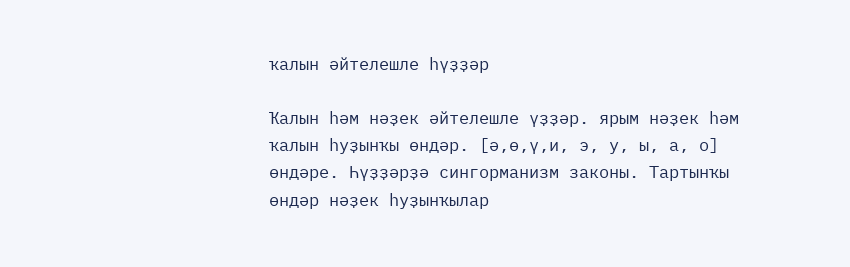ҡалын әйтелешле һүҙҙәр

Ҡалын һәм нәҙек әйтелешле үҙҙәр. ярым нәҙек һәм ҡалын һуҙынҡы өндәр. [ә,ө,ү,и, э, у, ы, а, о] өндәре. Һүҙҙәрҙә сингорманизм законы. Тартынҡы өндәр нәҙек һуҙынҡылар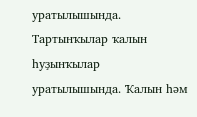уратылышында. Тартынҡылар ҡалын һуҙынҡылар уратылышында. Ҡалын һәм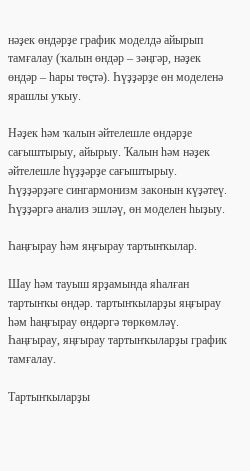нәҙек өндәрҙе график моделдә айырып тамғалау (ҡалын өндәр – зәңгәр, нәҙек өндәр – һары төҫтә). Һүҙҙәрҙе өн моделенә ярашлы уҡыу.

Нәҙек һәм ҡалын әйтелешле өндәрҙе сағыштырыу, айырыу. Ҡалын һәм нәҙек әйтелешле һүҙҙәрҙе сағыштырыу. Һүҙҙәрҙәге сингармонизм законын күҙәтеү. Һүҙҙәргә анализ эшләү, өн моделен һыҙыу.

Һаңғырау һәм яңғырау тартынҡылар.

Шау һәм тауыш ярҙамында яһалған тартынҡы өндәр. тартынҡыларҙы яңғырау һәм һаңғырау өндәргә төркөмләү. Һаңғырау, яңғырау тартынҡыларҙы график тамғалау.

Тартынҡыларҙы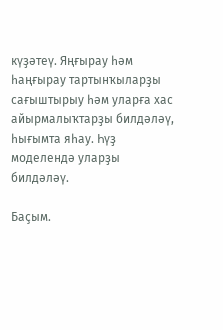күҙәтеү. Яңғырау һәм һаңғырау тартынҡыларҙы сағыштырыу һәм уларға хас айырмалыҡтарҙы билдәләү, һығымта яһау. Һүҙ моделендә уларҙы билдәләү.

Баҫым.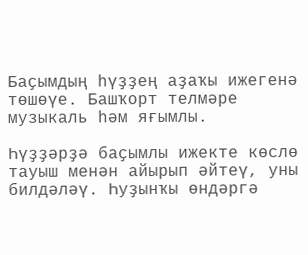Баҫымдың һүҙҙең аҙаҡы ижегенә төшөүе. Башҡорт телмәре музыкаль һәм яғымлы.

Һүҙҙәрҙә баҫымлы ижекте көслө тауыш менән айырып әйтеү, уны билдәләү. Һуҙынҡы өндәргә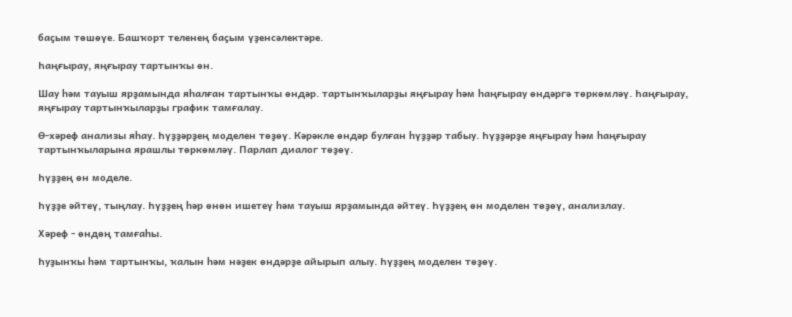баҫым төшөүе. Башҡорт теленең баҫым үҙенсәлектәре.

Һаңғырау, яңғырау тартынҡы өн.

Шау һәм тауыш ярҙамында яһалған тартынҡы өндәр. тартынҡыларҙы яңғырау һәм һаңғырау өндәргә төркөмләү. Һаңғырау, яңғырау тартынҡыларҙы график тамғалау.

Ө-хәреф анализы яһау. Һүҙҙәрҙең моделен төҙөү. Кәрәкле өндәр булған һүҙҙәр табыу. Һүҙҙәрҙе яңғырау һәм һаңғырау тартынҡыларына ярашлы төркөмләү. Парлап диалог төҙөү.

Һүҙҙең өн моделе.

Һүҙҙе әйтеү, тыңлау. Һүҙҙең һәр өнөн ишетеү һәм тауыш ярҙамында әйтеү. Һүҙҙең өн моделен төҙөү, анализлау.

Хәреф - өндөң тамғаһы.

Һуҙынҡы һәм тартынҡы, ҡалын һәм нәҙек өндәрҙе айырып алыу. Һүҙҙең моделен төҙөү.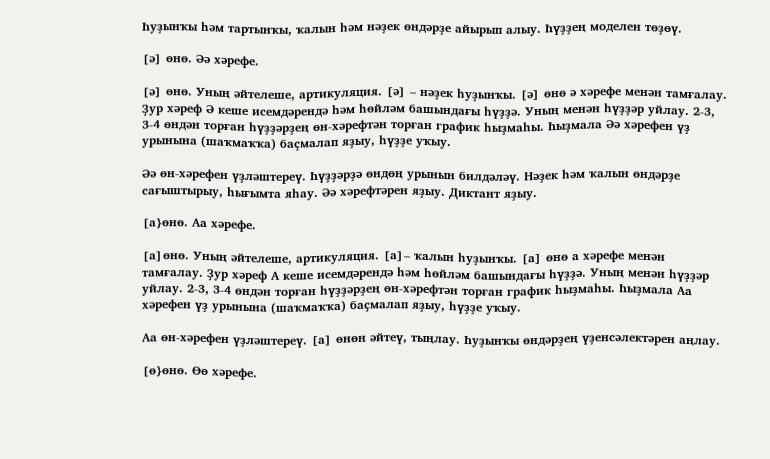Һуҙынҡы һәм тартынҡы, ҡалын һәм нәҙек өндәрҙе айырып алыу. Һүҙҙең моделен төҙөү.

[ә] өнө. Әә хәрефе.

[ә] өнө. Уның әйтелеше, артикуляция. [ә] – нәҙек һуҙынҡы. [ә] өнө ә хәрефе менән тамғалау. Ҙур хәреф Ә кеше исемдәрендә һәм һөйләм башындағы һүҙҙә. Уның менән һүҙҙәр уйлау. 2-3, 3-4 өндән торған һүҙҙәрҙең өн-хәрефтән торған график һыҙмаһы. Һыҙмала Әә хәрефен үҙ урынына (шаҡмаҡҡа) баҫмалап яҙыу, һүҙҙе уҡыу.

Әә өн-хәрефен үҙләштереү. Һүҙҙәрҙә өндөң урынын билдәләү. Нәҙек һәм ҡалын өндәрҙе сағыштырыу, һығымта яһау. Әә хәрефтәрен яҙыу. Диктант яҙыу.

[а}өнө. Аа хәрефе.

[а]өнө. Уның әйтелеше, артикуляция. [а]– ҡалын һуҙынҡы. [а] өнө а хәрефе менән тамғалау. Ҙур хәреф А кеше исемдәрендә һәм һөйләм башындағы һүҙҙә. Уның менән һүҙҙәр уйлау. 2-3, 3-4 өндән торған һүҙҙәрҙең өн-хәрефтән торған график һыҙмаһы. Һыҙмала Аа хәрефен үҙ урынына (шаҡмаҡҡа) баҫмалап яҙыу, һүҙҙе уҡыу.

Аа өн-хәрефен үҙләштереү. [а] өнөн әйтеү, тыңлау. Һуҙынҡы өндәрҙең үҙенсәлектәрен аңлау.

[ө}өнө. Өө хәрефе.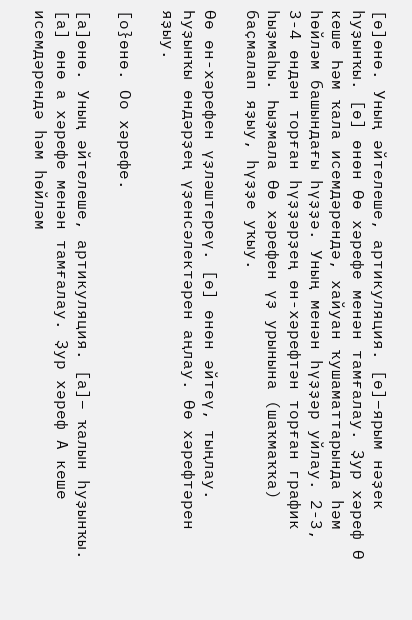[ө]өнө. Уның әйтелеше, артикуляция. [ө]–ярым нәҙек һуҙынҡы. [ө] өнөн Өө хәрефе менән тамғалау. Ҙур хәреф Ө кеше Һәм ҡала исемдәрендә, хайуан ҡушаматтарында һәм һөйләм башындағы һүҙҙә. Уның менән һүҙҙәр уйлау. 2-3, 3-4 өндән торған һүҙҙәрҙең өн-хәрефтән торған график һыҙмаһы. Һыҙмала Өө хәрефен үҙ урынына (шаҡмаҡҡа) баҫмалап яҙыу, һүҙҙе уҡыу.

Өө өн-хәрефен үҙләштереү. [ө] өнөн әйтеү, тыңлау. Һуҙынҡы өндәрҙең үҙенсәлектәрен аңлау. Өө хәрефтәрен яҙыу.

[о}өнө. Оо хәрефе.

[а]өнө. Уның әйтелеше, артикуляция. [а]– ҡалын һуҙынҡы. [а] өнө а хәрефе менән тамғалау. Ҙур хәреф А кеше исемдәрендә һәм һөйләм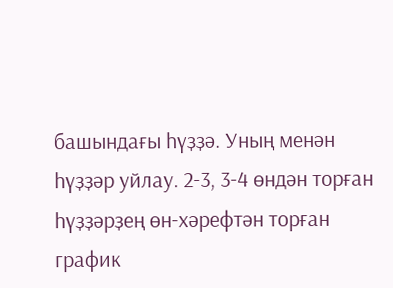башындағы һүҙҙә. Уның менән һүҙҙәр уйлау. 2-3, 3-4 өндән торған һүҙҙәрҙең өн-хәрефтән торған график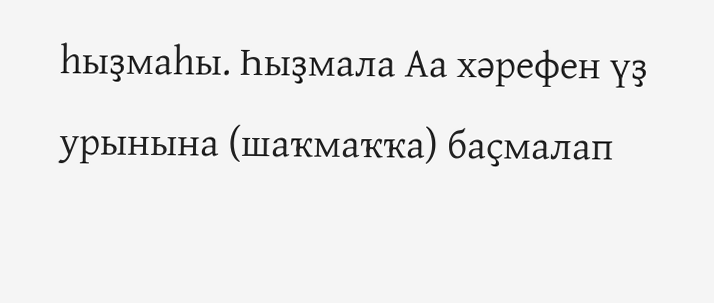һыҙмаһы. Һыҙмала Аа хәрефен үҙ урынына (шаҡмаҡҡа) баҫмалап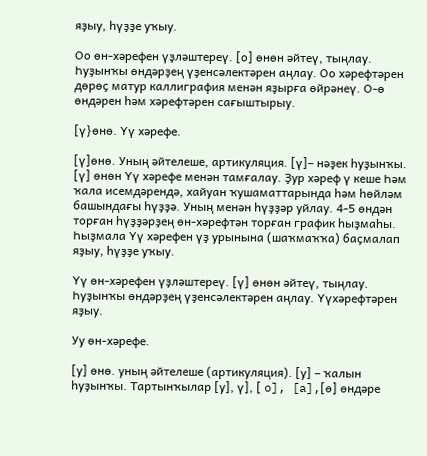яҙыу, һүҙҙе уҡыу.

Оо өн-хәрефен үҙләштереү. [о] өнөн әйтеү, тыңлау. Һуҙынҡы өндәрҙең үҙенсәлектәрен аңлау. Оо хәрефтәрен дөрөҫ матур каллиграфия менән яҙырға өйрәнеү. О-ө өндәрен һәм хәрефтәрен сағыштырыу.

[ү}өнө. Үү хәрефе.

[ү]өнө. Уның әйтелеше, артикуляция. [ү]– нәҙек һуҙынҡы. [ү] өнөн Үү хәрефе менән тамғалау. Ҙур хәреф ү кеше Һәм ҡала исемдәрендә, хайуан ҡушаматтарында һәм һөйләм башындағы һүҙҙә. Уның менән һүҙҙәр уйлау. 4-5 өндән торған һүҙҙәрҙең өн-хәрефтән торған график һыҙмаһы. Һыҙмала Үү хәрефен үҙ урынына (шаҡмаҡҡа) баҫмалап яҙыу, һүҙҙе уҡыу.

Үү өн-хәрефен үҙләштереү. [ү] өнөн әйтеү, тыңлау. Һуҙынҡы өндәрҙең үҙенсәлектәрен аңлау. Үүхәрефтәрен яҙыу.

Уу өн-хәрефе.

[у] өнө. уның әйтелеше (артикуляция). [у] – ҡалын һуҙынҡы. Тартынҡылар [у], ү], [ o], [a],[ө] өндәре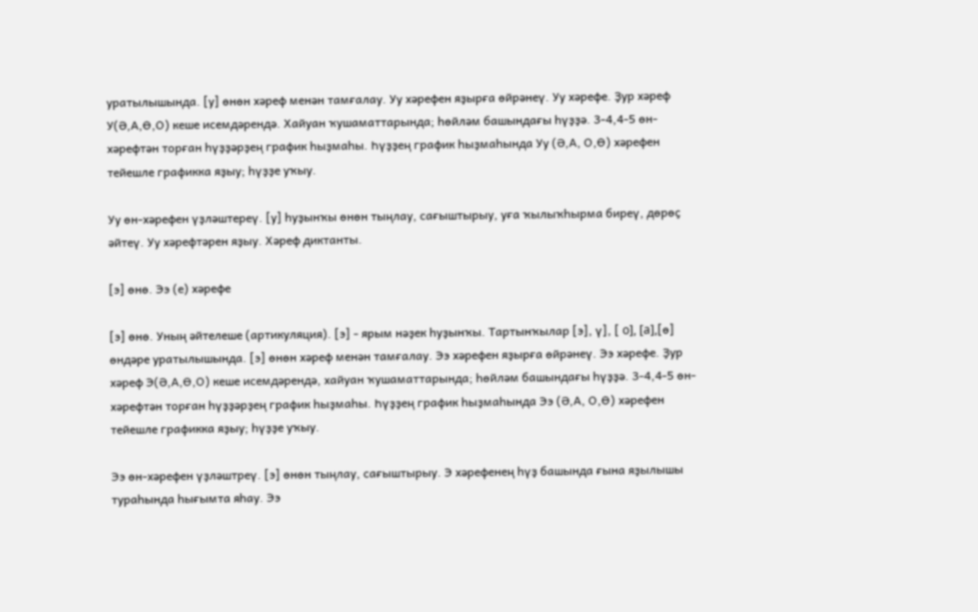уратылышында. [у] өнөн хәреф менән тамғалау. Уу хәрефен яҙырға өйрәнеү. Уу хәрефе. Ҙур хәреф У(Ә,А,Ө,О) кеше исемдәрендә. Хайуан ҡушаматтарында; һөйләм башындағы һүҙҙә. 3-4,4-5 өн-хәрефтән торған һүҙҙәрҙең график һыҙмаһы. Һүҙҙең график һыҙмаһында Уу (Ә,А, О,Ө) хәрефен тейешле графикка яҙыу; һүҙҙе уҡыу.

Уу өн-хәрефен үҙләштереү. [у] һуҙынҡы өнөн тыңлау, сағыштырыу, уға ҡылыҡһырма биреү, дөрөҫ әйтеү. Уу хәрефтәрен яҙыу. Хәреф диктанты.

[э] өнө. Ээ (е) хәрефе

[э] өнө. Уның әйтелеше (артикуляция). [э] - ярым нәҙек һуҙынҡы. Тартынҡылар [э], ү], [ o], [a],[ө] өндәре уратылышында. [э] өнөн хәреф менән тамғалау. Ээ хәрефен яҙырға өйрәнеү. Ээ хәрефе. Ҙур хәреф Э(Ә,А,Ө,О) кеше исемдәрендә, хайуан ҡушаматтарында; һөйләм башындағы һүҙҙә. 3-4,4-5 өн-хәрефтән торған һүҙҙәрҙең график һыҙмаһы. Һүҙҙең график һыҙмаһында Ээ (Ә,А, О,Ө) хәрефен тейешле графикка яҙыу; һүҙҙе уҡыу.

Ээ өн-хәрефен үҙләштреү. [э] өнөн тыңлау, сағыштырыу. Э хәрефенең һүҙ башында ғына яҙылышы тураһында һығымта яһау. Ээ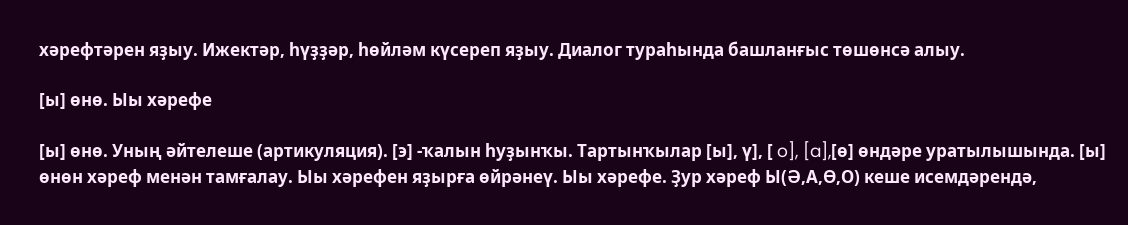хәрефтәрен яҙыу. Ижектәр, һүҙҙәр, һөйләм күсереп яҙыу. Диалог тураһында башланғыс төшөнсә алыу.

[ы] өнө. Ыы хәрефе

[ы] өнө. Уның әйтелеше (артикуляция). [э] -ҡалын һуҙынҡы. Тартынҡылар [ы], ү], [ o], [a],[ө] өндәре уратылышында. [ы] өнөн хәреф менән тамғалау. Ыы хәрефен яҙырға өйрәнеү. Ыы хәрефе. Ҙур хәреф Ы(Ә,А,Ө,О) кеше исемдәрендә,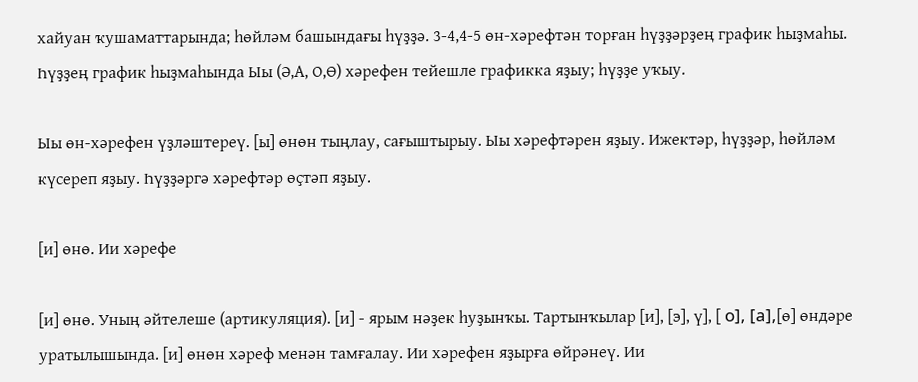хайуан ҡушаматтарында; һөйләм башындағы һүҙҙә. 3-4,4-5 өн-хәрефтән торған һүҙҙәрҙең график һыҙмаһы. Һүҙҙең график һыҙмаһында Ыы (Ә,А, О,Ө) хәрефен тейешле графикка яҙыу; һүҙҙе уҡыу.

Ыы өн-хәрефен үҙләштереү. [ы] өнөн тыңлау, сағыштырыу. Ыы хәрефтәрен яҙыу. Ижектәр, һүҙҙәр, һөйләм күсереп яҙыу. Һүҙҙәргә хәрефтәр өҫтәп яҙыу.

[и] өнө. Ии хәрефе

[и] өнө. Уның әйтелеше (артикуляция). [и] - ярым нәҙек һуҙынҡы. Тартынҡылар [и], [э], ү], [ o], [a],[ө] өндәре уратылышында. [и] өнөн хәреф менән тамғалау. Ии хәрефен яҙырға өйрәнеү. Ии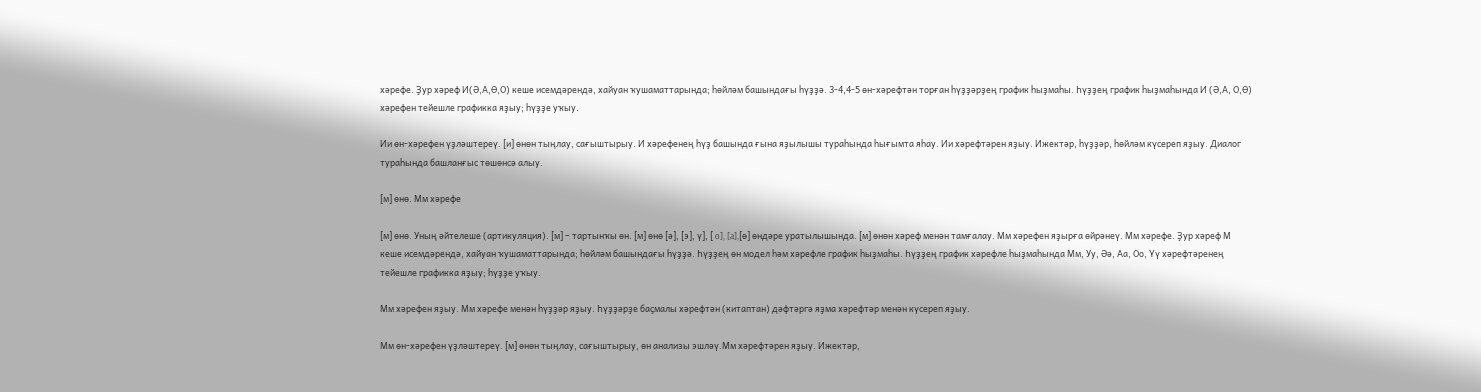хәрефе. Ҙур хәреф И(Ә,А,Ө,О) кеше исемдәрендә, хайуан ҡушаматтарында; һөйләм башындағы һүҙҙә. 3-4,4-5 өн-хәрефтән торған һүҙҙәрҙең график һыҙмаһы. Һүҙҙең график һыҙмаһында И (Ә,А, О,Ө) хәрефен тейешле графикка яҙыу; һүҙҙе уҡыу.

Ии өн-хәрефен үҙләштереү. [и] өнөн тыңлау, сағыштырыу. И хәрефенең һүҙ башында ғына яҙылышы тураһында һығымта яһау. Ии хәрефтәрен яҙыу. Ижектәр, һүҙҙәр, һөйләм күсереп яҙыу. Диалог тураһында башланғыс төшөнсә алыу.

[м] өнө. Мм хәрефе

[м] өнө. Уның әйтелеше (артикуляция). [м] – тартынҡы өн. [м] өнө [ә], [э], ү], [ o], [a],[ө] өндәре уратылышында. [м] өнөн хәреф менән тамғалау. Мм хәрефен яҙырға өйрәнеү. Мм хәрефе. Ҙур хәреф М кеше исемдәрендә, хайуан ҡушаматтарында; һөйләм башындағы һүҙҙә. Һүҙҙең өн модел һәм хәрефле график һыҙмаһы. Һүҙҙең график хәрефле һыҙмаһында Мм, Уу, Әә, Аа, Оо, Үү хәрефтәренең тейешле графикка яҙыу; һүҙҙе уҡыу.

Мм хәрефен яҙыу. Мм хәрефе менән һүҙҙәр яҙыу. Һүҙҙәрҙе баҫмалы хәрефтән (китаптан) дәфтәргә яҙма хәрефтәр менән күсереп яҙыу.

Мм өн-хәрефен үҙләштереү. [м] өнөн тыңлау, сағыштырыу, өн анализы эшләү.Мм хәрефтәрен яҙыу. Ижектәр,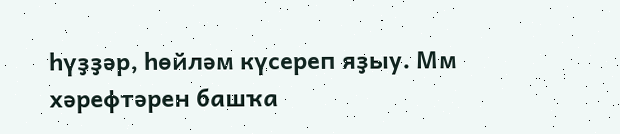һүҙҙәр, һөйләм күсереп яҙыу. Мм хәрефтәрен башҡа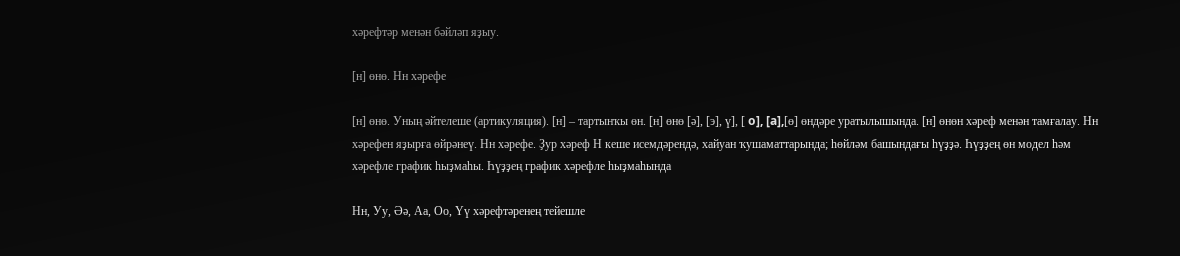хәрефтәр менән бәйләп яҙыу.

[н] өнө. Нн хәрефе

[н] өнө. Уның әйтелеше (артикуляция). [н] – тартынҡы өн. [н] өнө [ә], [э], ү], [ o], [a],[ө] өндәре уратылышында. [н] өнөн хәреф менән тамғалау. Нн хәрефен яҙырға өйрәнеү. Нн хәрефе. Ҙур хәреф Н кеше исемдәрендә, хайуан ҡушаматтарында; һөйләм башындағы һүҙҙә. Һүҙҙең өн модел һәм хәрефле график һыҙмаһы. Һүҙҙең график хәрефле һыҙмаһында

Нн, Уу, Әә, Аа, Оо, Үү хәрефтәренең тейешле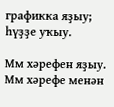графикка яҙыу; һүҙҙе уҡыу.

Мм хәрефен яҙыу. Мм хәрефе менән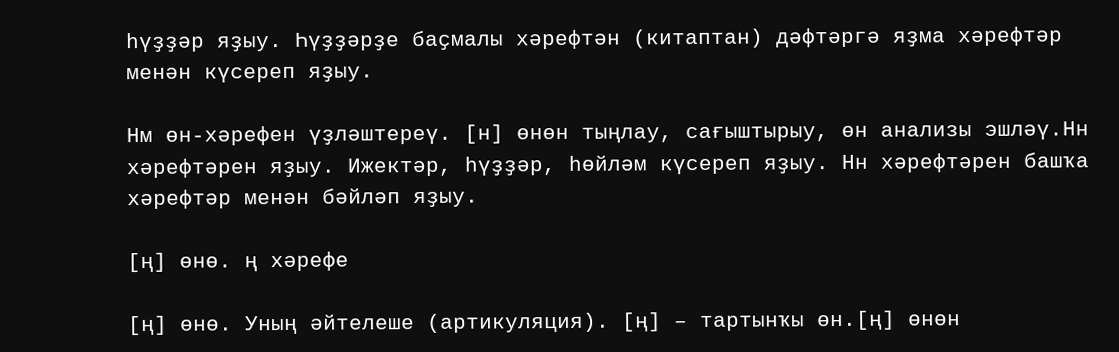һүҙҙәр яҙыу. Һүҙҙәрҙе баҫмалы хәрефтән (китаптан) дәфтәргә яҙма хәрефтәр менән күсереп яҙыу.

Нм өн-хәрефен үҙләштереү. [н] өнөн тыңлау, сағыштырыу, өн анализы эшләү.Нн хәрефтәрен яҙыу. Ижектәр, һүҙҙәр, һөйләм күсереп яҙыу. Нн хәрефтәрен башҡа хәрефтәр менән бәйләп яҙыу.

[ң] өнө. ң хәрефе

[ң] өнө. Уның әйтелеше (артикуляция). [ң] – тартынҡы өн.[ң] өнөн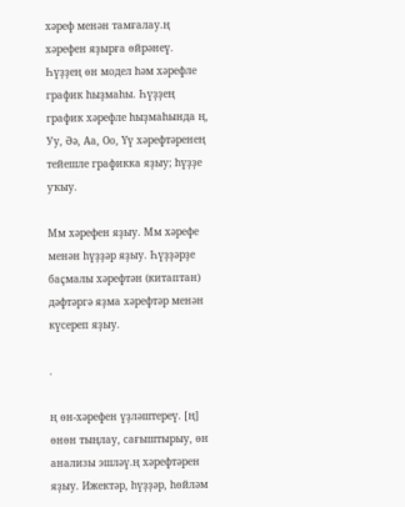хәреф менән тамғалау.ң хәрефен яҙырға өйрәнеү. Һүҙҙең өн модел һәм хәрефле график һыҙмаһы. Һүҙҙең график хәрефле һыҙмаһында ң, Уу, Әә, Аа, Оо, Үү хәрефтәренең тейешле графикка яҙыу; һүҙҙе уҡыу.

Мм хәрефен яҙыу. Мм хәрефе менән һүҙҙәр яҙыу. Һүҙҙәрҙе баҫмалы хәрефтән (китаптан) дәфтәргә яҙма хәрефтәр менән күсереп яҙыу.

.

ң өн-хәрефен үҙләштереү. [ң] өнөн тыңлау, сағыштырыу, өн анализы эшләү.ң хәрефтәрен яҙыу. Ижектәр, һүҙҙәр, һөйләм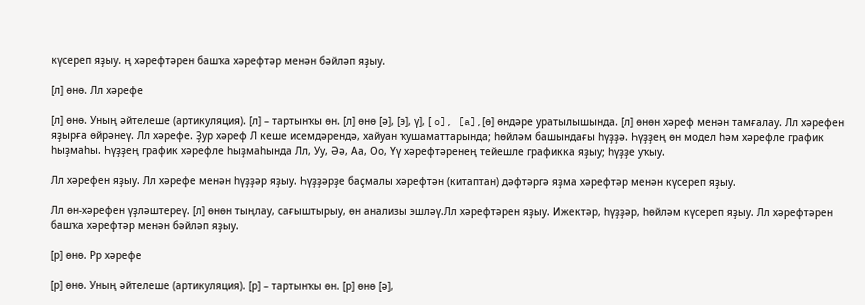күсереп яҙыу. ң хәрефтәрен башҡа хәрефтәр менән бәйләп яҙыу.

[л] өнө. Лл хәрефе

[л] өнө. Уның әйтелеше (артикуляция). [л] – тартынҡы өн. [л] өнө [ә], [э], ү], [ o], [a],[ө] өндәре уратылышында. [л] өнөн хәреф менән тамғалау. Лл хәрефен яҙырға өйрәнеү. Лл хәрефе. Ҙур хәреф Л кеше исемдәрендә, хайуан ҡушаматтарында; һөйләм башындағы һүҙҙә. Һүҙҙең өн модел һәм хәрефле график һыҙмаһы. Һүҙҙең график хәрефле һыҙмаһында Лл, Уу, Әә, Аа, Оо, Үү хәрефтәренең тейешле графикка яҙыу; һүҙҙе уҡыу.

Лл хәрефен яҙыу. Лл хәрефе менән һүҙҙәр яҙыу. Һүҙҙәрҙе баҫмалы хәрефтән (китаптан) дәфтәргә яҙма хәрефтәр менән күсереп яҙыу.

Лл өн-хәрефен үҙләштереү. [л] өнөн тыңлау, сағыштырыу, өн анализы эшләү.Лл хәрефтәрен яҙыу. Ижектәр, һүҙҙәр, һөйләм күсереп яҙыу. Лл хәрефтәрен башҡа хәрефтәр менән бәйләп яҙыу.

[р] өнө. Рр хәрефе

[р] өнө. Уның әйтелеше (артикуляция). [р] – тартынҡы өн. [р] өнө [ә],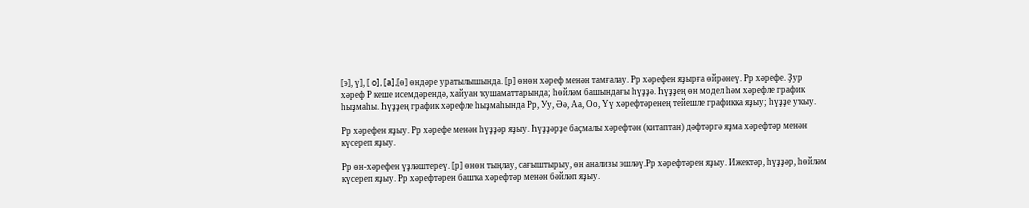[э], ү], [ o], [a],[ө] өндәре уратылышында. [р] өнөн хәреф менән тамғалау. Рр хәрефен яҙырға өйрәнеү. Рр хәрефе. Ҙур хәреф Р кеше исемдәрендә, хайуан ҡушаматтарында; һөйләм башындағы һүҙҙә. Һүҙҙең өн модел һәм хәрефле график һыҙмаһы. Һүҙҙең график хәрефле һыҙмаһында Рр, Уу, Әә, Аа, Оо, Үү хәрефтәренең тейешле графикка яҙыу; һүҙҙе уҡыу.

Рр хәрефен яҙыу. Рр хәрефе менән һүҙҙәр яҙыу. Һүҙҙәрҙе баҫмалы хәрефтән (китаптан) дәфтәргә яҙма хәрефтәр менән күсереп яҙыу.

Рр өн-хәрефен үҙләштереү. [р] өнөн тыңлау, сағыштырыу, өн анализы эшләү.Рр хәрефтәрен яҙыу. Ижектәр, һүҙҙәр, һөйләм күсереп яҙыу. Рр хәрефтәрен башҡа хәрефтәр менән бәйләп яҙыу.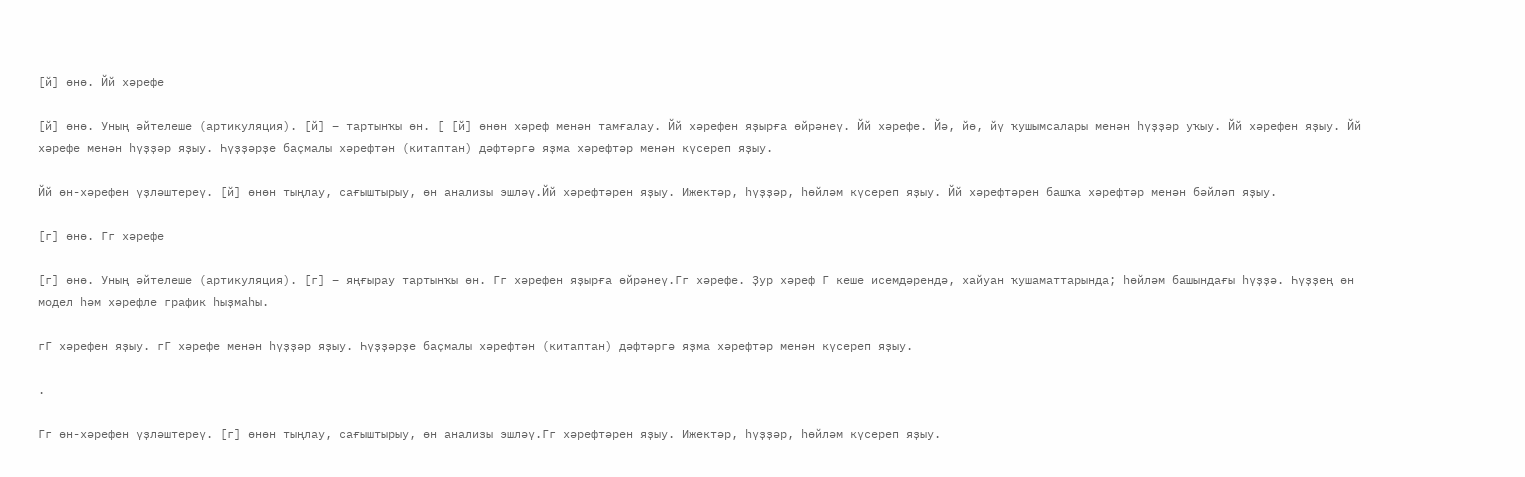[й] өнө. Йй хәрефе

[й] өнө. Уның әйтелеше (артикуляция). [й] – тартынҡы өн. [ [й] өнөн хәреф менән тамғалау. Йй хәрефен яҙырға өйрәнеү. Йй хәрефе. Йә, йө, йү ҡушымсалары менән һүҙҙәр уҡыу. Йй хәрефен яҙыу. Йй хәрефе менән һүҙҙәр яҙыу. Һүҙҙәрҙе баҫмалы хәрефтән (китаптан) дәфтәргә яҙма хәрефтәр менән күсереп яҙыу.

Йй өн-хәрефен үҙләштереү. [й] өнөн тыңлау, сағыштырыу, өн анализы эшләү.Йй хәрефтәрен яҙыу. Ижектәр, һүҙҙәр, һөйләм күсереп яҙыу. Йй хәрефтәрен башҡа хәрефтәр менән бәйләп яҙыу.

[г] өнө. Гг хәрефе

[г] өнө. Уның әйтелеше (артикуляция). [г] – яңғырау тартынҡы өн. Гг хәрефен яҙырға өйрәнеү.Гг хәрефе. Ҙур хәреф Г кеше исемдәрендә, хайуан ҡушаматтарында; һөйләм башындағы һүҙҙә. Һүҙҙең өн модел һәм хәрефле график һыҙмаһы.

гГ хәрефен яҙыу. гГ хәрефе менән һүҙҙәр яҙыу. Һүҙҙәрҙе баҫмалы хәрефтән (китаптан) дәфтәргә яҙма хәрефтәр менән күсереп яҙыу.

.

Гг өн-хәрефен үҙләштереү. [г] өнөн тыңлау, сағыштырыу, өн анализы эшләү.Гг хәрефтәрен яҙыу. Ижектәр, һүҙҙәр, һөйләм күсереп яҙыу.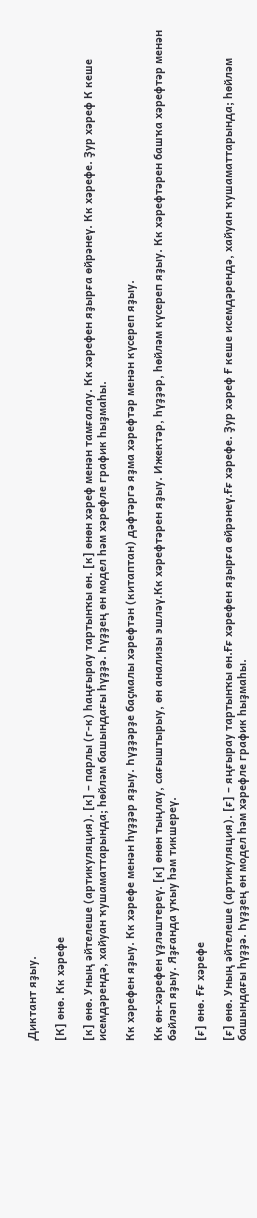Диктант яҙыу.

[К] өнө. Кк хәрефе

[к] өнө. Уның әйтелеше (артикуляция). [к] – парлы (г-к) һаңғырау тартынҡы өн. [к] өнөн хәреф менән тамғалау. Кк хәрефен яҙырға өйрәнеү. Кк хәрефе. Ҙур хәреф К кеше исемдәрендә, хайуан ҡушаматтарында; һөйләм башындағы һүҙҙә. Һүҙҙең өн модел һәм хәрефле график һыҙмаһы.

Кк хәрефен яҙыу. Кк хәрефе менән һүҙҙәр яҙыу. Һүҙҙәрҙе баҫмалы хәрефтән (китаптан) дәфтәргә яҙма хәрефтәр менән күсереп яҙыу.

Кк өн-хәрефен үҙләштереү. [к] өнөн тыңлау, сағыштырыу, өн анализы эшләү.Кк хәрефтәрен яҙыу. Ижектәр, һүҙҙәр, һөйләм күсереп яҙыу. Кк хәрефтәрен башҡа хәрефтәр менән бәйләп яҙыу. Яҙғанда уҡыу һәм тикшереү.

[ғ] өнө. Ғғ хәрефе

[ғ] өнө. Уның әйтелеше (артикуляция). [ғ] – яңғырау тартынҡы өн.Ғғ хәрефен яҙырға өйрәнеү.Ғғ хәрефе. Ҙур хәреф Ғ кеше исемдәрендә, хайуан ҡушаматтарында; һөйләм башындағы һүҙҙә. Һүҙҙең өн модел һәм хәрефле график һыҙмаһы.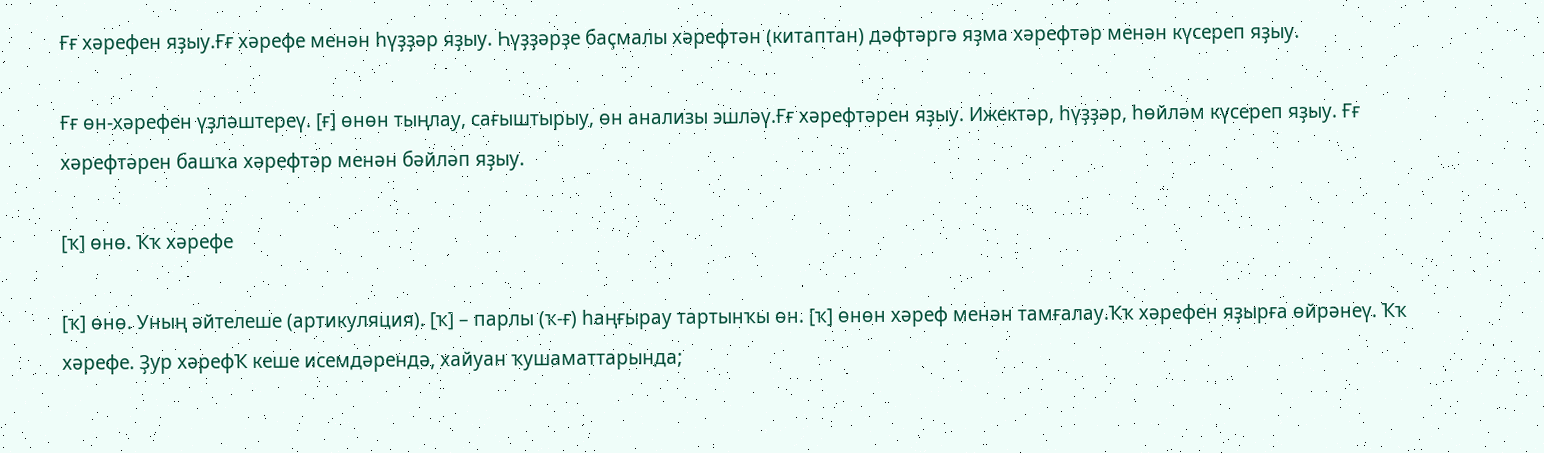Ғғ хәрефен яҙыу.Ғғ хәрефе менән һүҙҙәр яҙыу. Һүҙҙәрҙе баҫмалы хәрефтән (китаптан) дәфтәргә яҙма хәрефтәр менән күсереп яҙыу.

Ғғ өн-хәрефен үҙләштереү. [ғ] өнөн тыңлау, сағыштырыу, өн анализы эшләү.Ғғ хәрефтәрен яҙыу. Ижектәр, һүҙҙәр, һөйләм күсереп яҙыу. Ғғ хәрефтәрен башҡа хәрефтәр менән бәйләп яҙыу.

[ҡ] өнө. Ҡҡ хәрефе

[ҡ] өнө. Уның әйтелеше (артикуляция). [ҡ] – парлы (ҡ-ғ) һаңғырау тартынҡы өн. [ҡ] өнөн хәреф менән тамғалау.Ҡҡ хәрефен яҙырға өйрәнеү. Ҡҡ хәрефе. Ҙур хәрефҠ кеше исемдәрендә, хайуан ҡушаматтарында;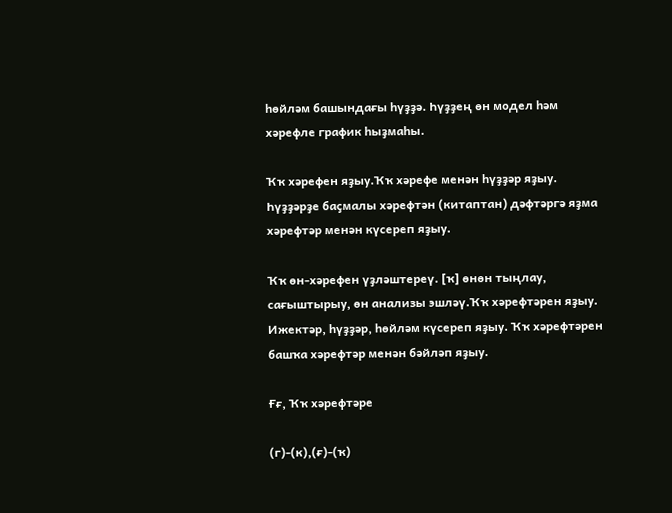һөйләм башындағы һүҙҙә. Һүҙҙең өн модел һәм хәрефле график һыҙмаһы.

Ҡҡ хәрефен яҙыу.Ҡҡ хәрефе менән һүҙҙәр яҙыу. Һүҙҙәрҙе баҫмалы хәрефтән (китаптан) дәфтәргә яҙма хәрефтәр менән күсереп яҙыу.

Ҡҡ өн-хәрефен үҙләштереү. [ҡ] өнөн тыңлау, сағыштырыу, өн анализы эшләү.Ҡҡ хәрефтәрен яҙыу. Ижектәр, һүҙҙәр, һөйләм күсереп яҙыу. Ҡҡ хәрефтәрен башҡа хәрефтәр менән бәйләп яҙыу.

Ғғ, Ҡҡ хәрефтәре

(г)-(к),(ғ)-(ҡ)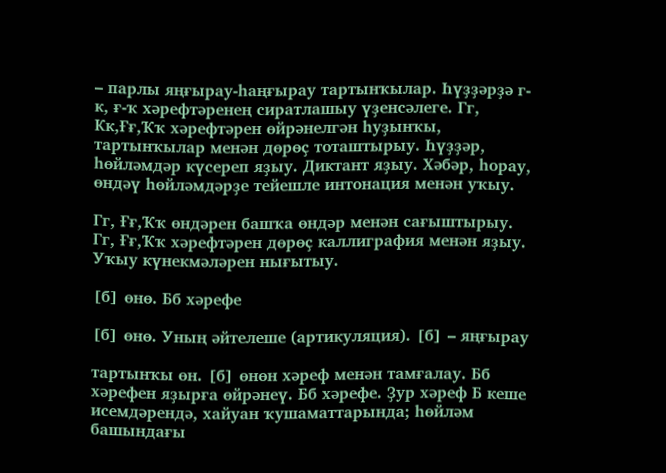– парлы яңғырау-һаңғырау тартынҡылар. Һүҙҙәрҙә г-к, ғ-ҡ хәрефтәренең сиратлашыу үҙенсәлеге. Гг, Кк,Ғғ,Ҡҡ хәрефтәрен өйрәнелгән һуҙынҡы, тартынҡылар менән дөрөҫ тоташтырыу. Һүҙҙәр, һөйләмдәр күсереп яҙыу. Диктант яҙыу. Хәбәр, һорау, өндәү һөйләмдәрҙе тейешле интонация менән уҡыу.

Гг, Ғғ,Ҡҡ өндәрен башҡа өндәр менән сағыштырыу. Гг, Ғғ,Ҡҡ хәрефтәрен дөрөҫ каллиграфия менән яҙыу. Уҡыу күнекмәләрен нығытыу.

[б] өнө. Бб хәрефе

[б] өнө. Уның әйтелеше (артикуляция). [б] – яңғырау

тартынҡы өн. [б] өнөн хәреф менән тамғалау. Бб хәрефен яҙырға өйрәнеү. Бб хәрефе. Ҙур хәреф Б кеше исемдәрендә, хайуан ҡушаматтарында; һөйләм башындағы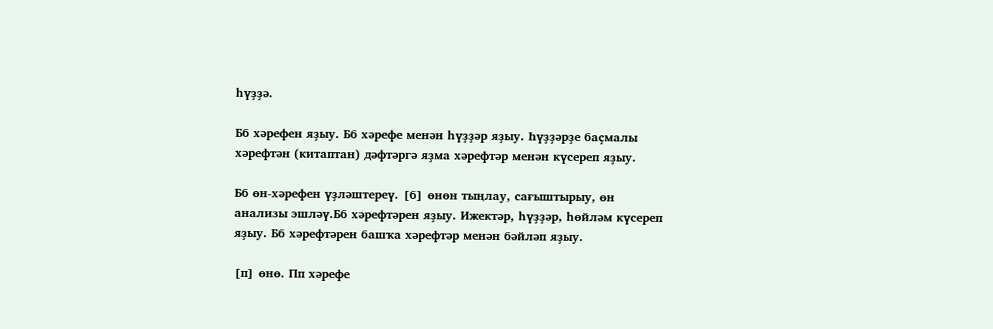һүҙҙә.

Бб хәрефен яҙыу. Бб хәрефе менән һүҙҙәр яҙыу. Һүҙҙәрҙе баҫмалы хәрефтән (китаптан) дәфтәргә яҙма хәрефтәр менән күсереп яҙыу.

Бб өн-хәрефен үҙләштереү. [б] өнөн тыңлау, сағыштырыу, өн анализы эшләү.Бб хәрефтәрен яҙыу. Ижектәр, һүҙҙәр, һөйләм күсереп яҙыу. Бб хәрефтәрен башҡа хәрефтәр менән бәйләп яҙыу.

[п] өнө. Пп хәрефе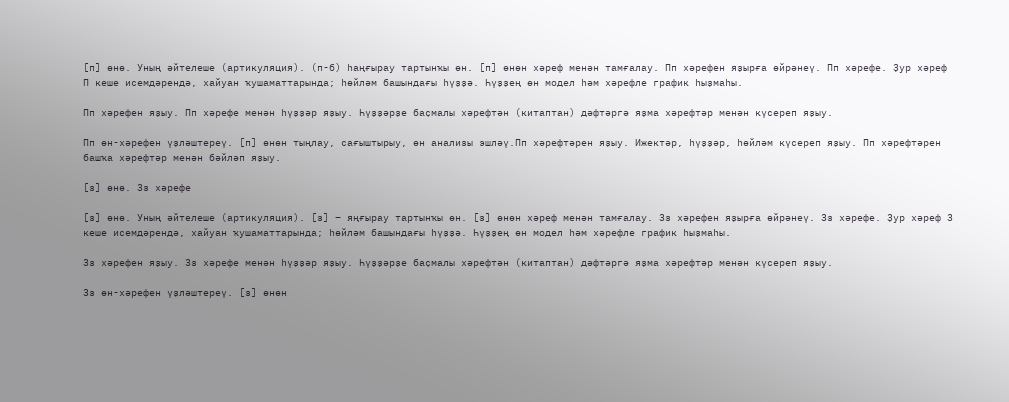[п] өнө. Уның әйтелеше (артикуляция). (п-б) һаңғырау тартынҡы өн. [п] өнөн хәреф менән тамғалау. Пп хәрефен яҙырға өйрәнеү. Пп хәрефе. Ҙур хәреф П кеше исемдәрендә, хайуан ҡушаматтарында; һөйләм башындағы һүҙҙә. Һүҙҙең өн модел һәм хәрефле график һыҙмаһы.

Пп хәрефен яҙыу. Пп хәрефе менән һүҙҙәр яҙыу. Һүҙҙәрҙе баҫмалы хәрефтән (китаптан) дәфтәргә яҙма хәрефтәр менән күсереп яҙыу.

Пп өн-хәрефен үҙләштереү. [п] өнөн тыңлау, сағыштырыу, өн анализы эшләү.Пп хәрефтәрен яҙыу. Ижектәр, һүҙҙәр, һөйләм күсереп яҙыу. Пп хәрефтәрен башҡа хәрефтәр менән бәйләп яҙыу.

[з] өнө. Зз хәрефе

[з] өнө. Уның әйтелеше (артикуляция). [з] – яңғырау тартынҡы өн. [з] өнөн хәреф менән тамғалау. Зз хәрефен яҙырға өйрәнеү. Зз хәрефе. Ҙур хәреф З кеше исемдәрендә, хайуан ҡушаматтарында; һөйләм башындағы һүҙҙә. Һүҙҙең өн модел һәм хәрефле график һыҙмаһы.

Зз хәрефен яҙыу. Зз хәрефе менән һүҙҙәр яҙыу. Һүҙҙәрҙе баҫмалы хәрефтән (китаптан) дәфтәргә яҙма хәрефтәр менән күсереп яҙыу.

Зз өн-хәрефен үҙләштереү. [з] өнөн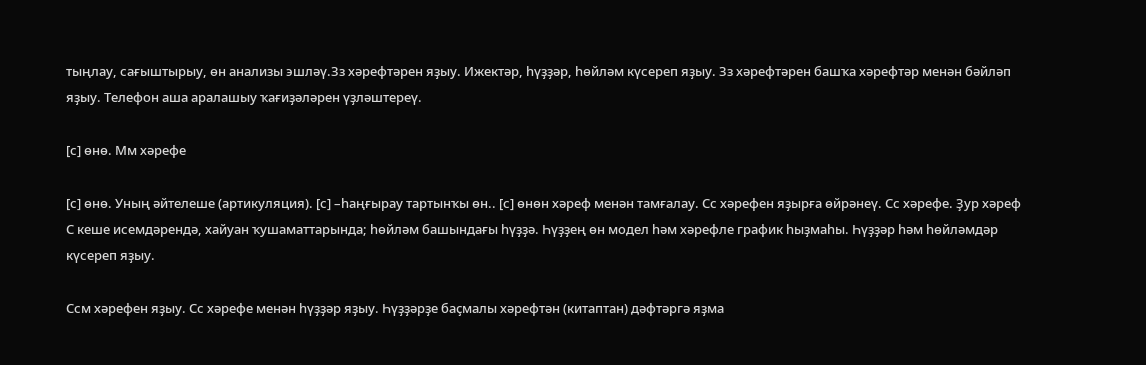тыңлау, сағыштырыу, өн анализы эшләү.Зз хәрефтәрен яҙыу. Ижектәр, һүҙҙәр, һөйләм күсереп яҙыу. Зз хәрефтәрен башҡа хәрефтәр менән бәйләп яҙыу. Телефон аша аралашыу ҡағиҙәләрен үҙләштереү.

[с] өнө. Мм хәрефе

[с] өнө. Уның әйтелеше (артикуляция). [с] –һаңғырау тартынҡы өн.. [с] өнөн хәреф менән тамғалау. Сс хәрефен яҙырға өйрәнеү. Сс хәрефе. Ҙур хәреф С кеше исемдәрендә, хайуан ҡушаматтарында; һөйләм башындағы һүҙҙә. Һүҙҙең өн модел һәм хәрефле график һыҙмаһы. Һүҙҙәр һәм һөйләмдәр күсереп яҙыу.

Ссм хәрефен яҙыу. Сс хәрефе менән һүҙҙәр яҙыу. Һүҙҙәрҙе баҫмалы хәрефтән (китаптан) дәфтәргә яҙма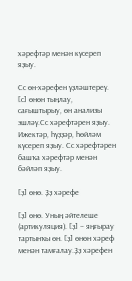хәрефтәр менән күсереп яҙыу.

Сс өн-хәрефен үҙләштереү. [с] өнөн тыңлау, сағыштырыу, өн анализы эшләү.Сс хәрефтәрен яҙыу. Ижектәр, һүҙҙәр, һөйләм күсереп яҙыу. Сс хәрефтәрен башҡа хәрефтәр менән бәйләп яҙыу.

[ҙ] өнө. Ҙҙ хәрефе

[ҙ] өнө. Уның әйтелеше (артикуляция). [ҙ] – яңғырау тартынҡы өн. [ҙ] өнөн хәреф менән тамғалау.Ҙҙ хәрефен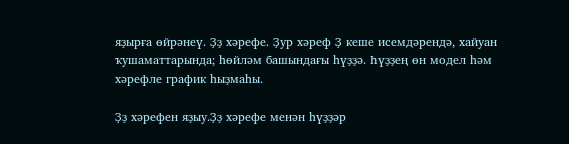яҙырға өйрәнеү. Ҙҙ хәрефе. Ҙур хәреф Ҙ кеше исемдәрендә, хайуан ҡушаматтарында; һөйләм башындағы һүҙҙә. Һүҙҙең өн модел һәм хәрефле график һыҙмаһы.

Ҙҙ хәрефен яҙыу.Ҙҙ хәрефе менән һүҙҙәр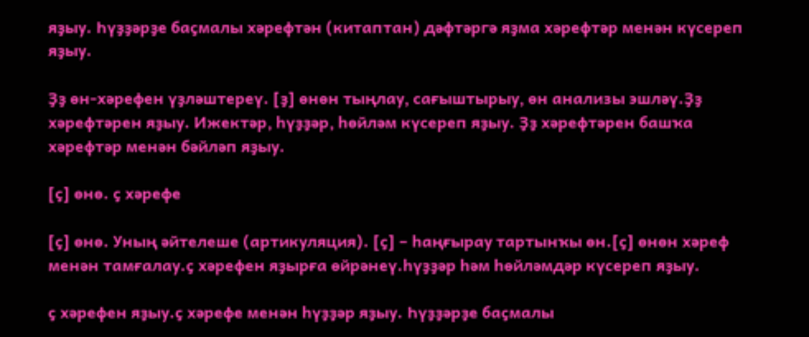яҙыу. Һүҙҙәрҙе баҫмалы хәрефтән (китаптан) дәфтәргә яҙма хәрефтәр менән күсереп яҙыу.

Ҙҙ өн-хәрефен үҙләштереү. [ҙ] өнөн тыңлау, сағыштырыу, өн анализы эшләү.Ҙҙ хәрефтәрен яҙыу. Ижектәр, һүҙҙәр, һөйләм күсереп яҙыу. Ҙҙ хәрефтәрен башҡа хәрефтәр менән бәйләп яҙыу.

[ҫ] өнө. ҫ хәрефе

[ҫ] өнө. Уның әйтелеше (артикуляция). [ҫ] – һаңғырау тартынҡы өн.[ҫ] өнөн хәреф менән тамғалау.ҫ хәрефен яҙырға өйрәнеү.һүҙҙәр һәм һөйләмдәр күсереп яҙыу.

ҫ хәрефен яҙыу.ҫ хәрефе менән һүҙҙәр яҙыу. Һүҙҙәрҙе баҫмалы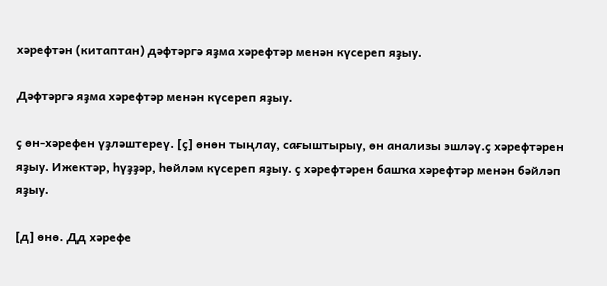хәрефтән (китаптан) дәфтәргә яҙма хәрефтәр менән күсереп яҙыу.

Дәфтәргә яҙма хәрефтәр менән күсереп яҙыу.

ҫ өн-хәрефен үҙләштереү. [ҫ] өнөн тыңлау, сағыштырыу, өн анализы эшләү.ҫ хәрефтәрен яҙыу. Ижектәр, һүҙҙәр, һөйләм күсереп яҙыу. ҫ хәрефтәрен башҡа хәрефтәр менән бәйләп яҙыу.

[д] өнө. Дд хәрефе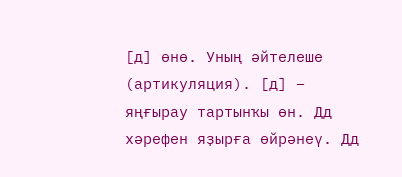[д] өнө. Уның әйтелеше (артикуляция). [д] – яңғырау тартынҡы өн. Дд хәрефен яҙырға өйрәнеү. Дд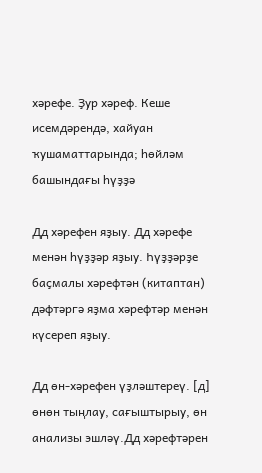хәрефе. Ҙур хәреф. Кеше исемдәрендә, хайуан ҡушаматтарында; һөйләм башындағы һүҙҙә

Дд хәрефен яҙыу. Дд хәрефе менән һүҙҙәр яҙыу. Һүҙҙәрҙе баҫмалы хәрефтән (китаптан) дәфтәргә яҙма хәрефтәр менән күсереп яҙыу.

Дд өн-хәрефен үҙләштереү. [д] өнөн тыңлау, сағыштырыу, өн анализы эшләү.Дд хәрефтәрен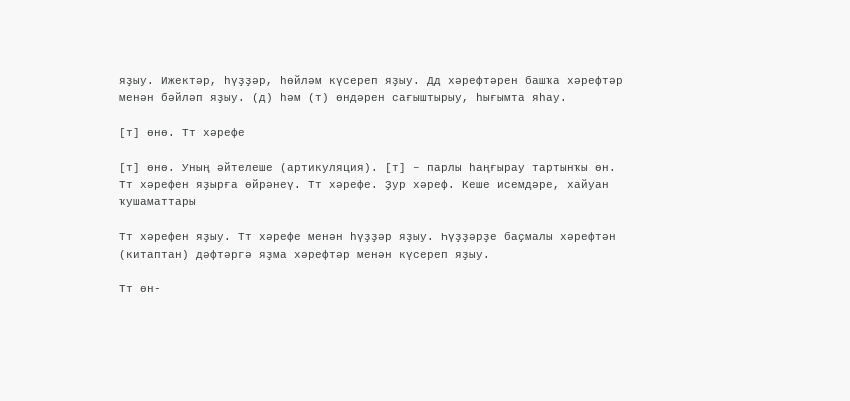яҙыу. Ижектәр, һүҙҙәр, һөйләм күсереп яҙыу. Дд хәрефтәрен башҡа хәрефтәр менән бәйләп яҙыу. (д) һәм (т) өндәрен сағыштырыу, һығымта яһау.

[т] өнө. Тт хәрефе

[т] өнө. Уның әйтелеше (артикуляция). [т] – парлы һаңғырау тартынҡы өн. Тт хәрефен яҙырға өйрәнеү. Тт хәрефе. Ҙур хәреф. Кеше исемдәре, хайуан ҡушаматтары

Тт хәрефен яҙыу. Тт хәрефе менән һүҙҙәр яҙыу. Һүҙҙәрҙе баҫмалы хәрефтән (китаптан) дәфтәргә яҙма хәрефтәр менән күсереп яҙыу.

Тт өн-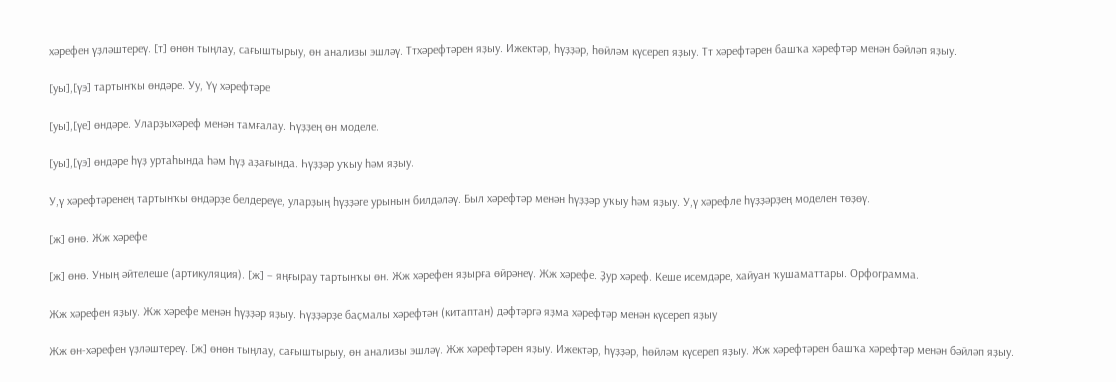хәрефен үҙләштереү. [т] өнөн тыңлау, сағыштырыу, өн анализы эшләү. Ттхәрефтәрен яҙыу. Ижектәр, һүҙҙәр, һөйләм күсереп яҙыу. Тт хәрефтәрен башҡа хәрефтәр менән бәйләп яҙыу.

[уы],[үэ] тартынҡы өндәре. Уу, Үү хәрефтәре

[уы],[үе] өндәре. Уларҙыхәреф менән тамғалау. Һүҙҙең өн моделе.

[уы],[үэ] өндәре һүҙ уртаһында һәм һүҙ аҙағында. Һүҙҙәр уҡыу һәм яҙыу.

У,ү хәрефтәренең тартынҡы өндәрҙе белдереүе, уларҙың һүҙҙәге урынын билдәләү. Был хәрефтәр менән һүҙҙәр уҡыу һәм яҙыу. У,ү хәрефле һүҙҙәрҙең моделен төҙөү.

[ж] өнө. Жж хәрефе

[ж] өнө. Уның әйтелеше (артикуляция). [ж] – яңғырау тартынҡы өн. Жж хәрефен яҙырға өйрәнеү. Жж хәрефе. Ҙур хәреф. Кеше исемдәре, хайуан ҡушаматтары. Орфограмма.

Жж хәрефен яҙыу. Жж хәрефе менән һүҙҙәр яҙыу. Һүҙҙәрҙе баҫмалы хәрефтән (китаптан) дәфтәргә яҙма хәрефтәр менән күсереп яҙыу

Жж өн-хәрефен үҙләштереү. [ж] өнөн тыңлау, сағыштырыу, өн анализы эшләү. Жж хәрефтәрен яҙыу. Ижектәр, һүҙҙәр, һөйләм күсереп яҙыу. Жж хәрефтәрен башҡа хәрефтәр менән бәйләп яҙыу.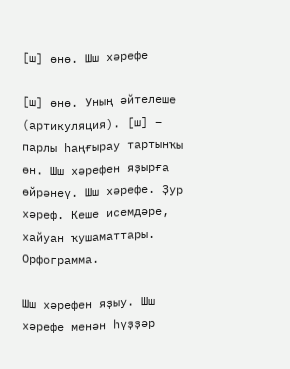[ш] өнө. Шш хәрефе

[ш] өнө. Уның әйтелеше (артикуляция). [ш] – парлы һаңғырау тартынҡы өн. Шш хәрефен яҙырға өйрәнеү. Шш хәрефе. Ҙур хәреф. Кеше исемдәре, хайуан ҡушаматтары. Орфограмма.

Шш хәрефен яҙыу. Шш хәрефе менән һүҙҙәр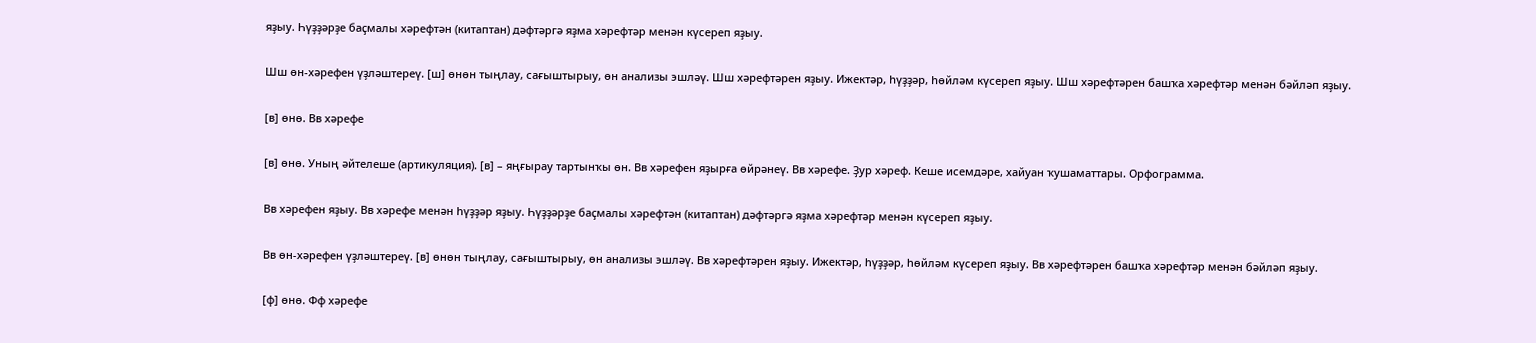яҙыу. Һүҙҙәрҙе баҫмалы хәрефтән (китаптан) дәфтәргә яҙма хәрефтәр менән күсереп яҙыу.

Шш өн-хәрефен үҙләштереү. [ш] өнөн тыңлау, сағыштырыу, өн анализы эшләү. Шш хәрефтәрен яҙыу. Ижектәр, һүҙҙәр, һөйләм күсереп яҙыу. Шш хәрефтәрен башҡа хәрефтәр менән бәйләп яҙыу.

[в] өнө. Вв хәрефе

[в] өнө. Уның әйтелеше (артикуляция). [в] – яңғырау тартынҡы өн. Вв хәрефен яҙырға өйрәнеү. Вв хәрефе. Ҙур хәреф. Кеше исемдәре, хайуан ҡушаматтары. Орфограмма.

Вв хәрефен яҙыу. Вв хәрефе менән һүҙҙәр яҙыу. Һүҙҙәрҙе баҫмалы хәрефтән (китаптан) дәфтәргә яҙма хәрефтәр менән күсереп яҙыу.

Вв өн-хәрефен үҙләштереү. [в] өнөн тыңлау, сағыштырыу, өн анализы эшләү. Вв хәрефтәрен яҙыу. Ижектәр, һүҙҙәр, һөйләм күсереп яҙыу. Вв хәрефтәрен башҡа хәрефтәр менән бәйләп яҙыу.

[ф] өнө. Фф хәрефе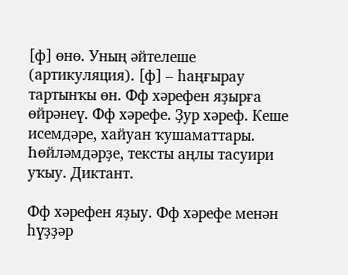[ф] өнө. Уның әйтелеше (артикуляция). [ф] – һаңғырау тартынҡы өн. Фф хәрефен яҙырға өйрәнеү. Фф хәрефе. Ҙур хәреф. Кеше исемдәре, хайуан ҡушаматтары. Һөйләмдәрҙе, тексты аңлы тасуири уҡыу. Диктант.

Фф хәрефен яҙыу. Фф хәрефе менән һүҙҙәр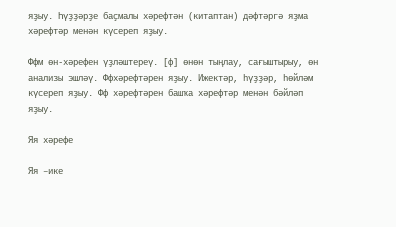яҙыу. Һүҙҙәрҙе баҫмалы хәрефтән (китаптан) дәфтәргә яҙма хәрефтәр менән күсереп яҙыу.

Ффм өн-хәрефен үҙләштереү. [ф] өнөн тыңлау, сағыштырыу, өн анализы эшләү. Ффхәрефтәрен яҙыу. Ижектәр, һүҙҙәр, һөйләм күсереп яҙыу. Фф хәрефтәрен башҡа хәрефтәр менән бәйләп яҙыу.

Яя хәрефе

Яя –ике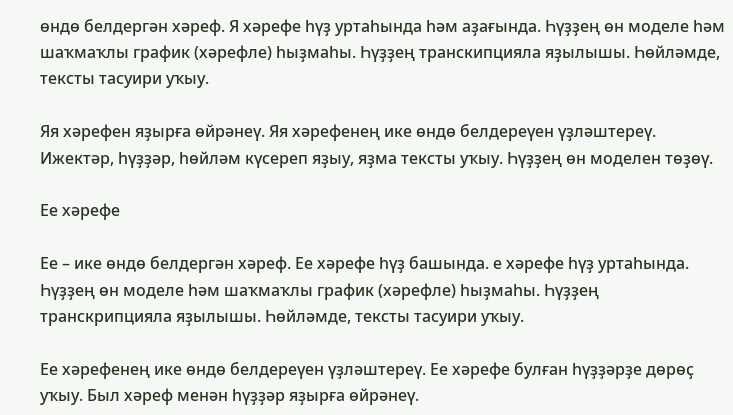өндө белдергән хәреф. Я хәрефе һүҙ уртаһында һәм аҙағында. Һүҙҙең өн моделе һәм шаҡмаҡлы график (хәрефле) һыҙмаһы. Һүҙҙең транскипцияла яҙылышы. Һөйләмде, тексты тасуири уҡыу.

Яя хәрефен яҙырға өйрәнеү. Яя хәрефенең ике өндө белдереүен үҙләштереү. Ижектәр, һүҙҙәр, һөйләм күсереп яҙыу, яҙма тексты уҡыу. Һүҙҙең өн моделен төҙөү.

Ее хәрефе

Ее – ике өндө белдергән хәреф. Ее хәрефе һүҙ башында. е хәрефе һүҙ уртаһында. Һүҙҙең өн моделе һәм шаҡмаҡлы график (хәрефле) һыҙмаһы. Һүҙҙең транскрипцияла яҙылышы. Һөйләмде, тексты тасуири уҡыу.

Ее хәрефенең ике өндө белдереүен үҙләштереү. Ее хәрефе булған һүҙҙәрҙе дөрөҫ уҡыу. Был хәреф менән һүҙҙәр яҙырға өйрәнеү.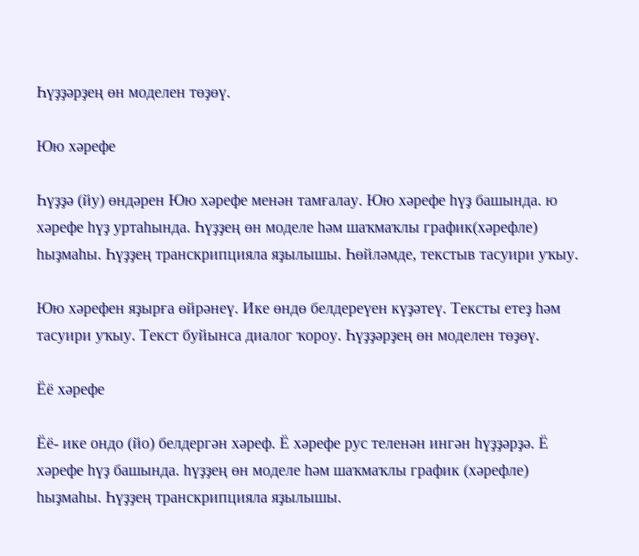Һүҙҙәрҙең өн моделен төҙөү.

Юю хәрефе

Һүҙҙә (йу) өндәрен Юю хәрефе менән тамғалау. Юю хәрефе һүҙ башында. ю хәрефе һүҙ уртаһында. Һүҙҙең өн моделе һәм шаҡмаҡлы график(хәрефле) һыҙмаһы. Һүҙҙең транскрипцияла яҙылышы. Һөйләмде, текстыв тасуири уҡыу.

Юю хәрефен яҙырға өйрәнеү. Ике өндө белдереүен күҙәтеү. Тексты етеҙ һәм тасуири уҡыу. Текст буйынса диалог ҡороу. Һүҙҙәрҙең өн моделен төҙөү.

Ёё хәрефе

Ёё- ике ондо (йо) белдергән хәреф. Ё хәрефе рус теленән ингән һүҙҙәрҙә. Ё хәрефе һүҙ башында. һүҙҙең өн моделе һәм шаҡмаҡлы график (хәрефле) һыҙмаһы. Һүҙҙең транскрипцияла яҙылышы.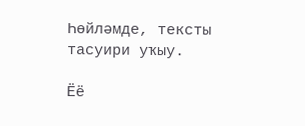Һөйләмде, тексты тасуири уҡыу.

Ёё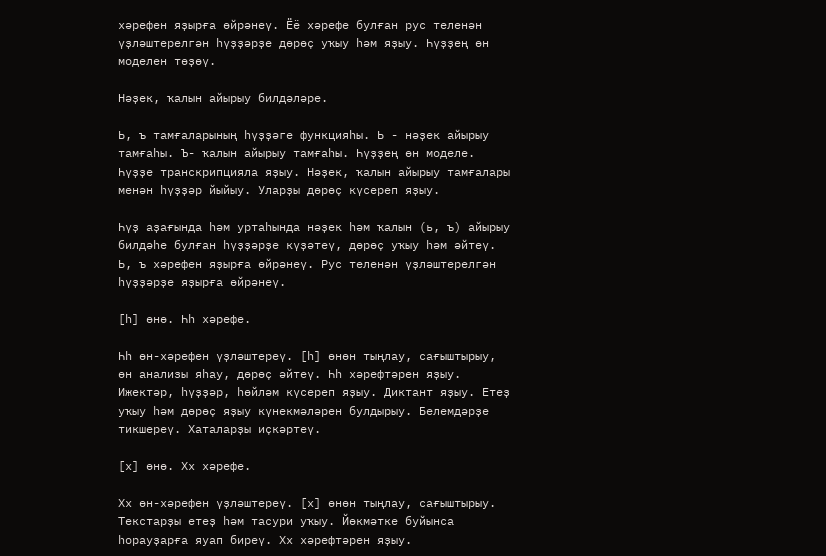хәрефен яҙырға өйрәнеү. Ёё хәрефе булған рус теленән үҙләштерелгән һүҙҙәрҙе дөрөҫ уҡыу һәм яҙыу. Һүҙҙең өн моделен төҙөү.

Нәҙек, ҡалын айырыу билдәләре.

Ь, ъ тамғаларының һүҙҙәге функцияһы. Ь - нәҙек айырыу тамғаһы. Ъ- ҡалын айырыу тамғаһы. Һүҙҙең өн моделе. Һүҙҙе транскрипцияла яҙыу. Нәҙек, ҡалын айырыу тамғалары менән һүҙҙәр йыйыу. Уларҙы дөрөҫ күсереп яҙыу.

Һүҙ аҙағында һәм уртаһында нәҙек һәм ҡалын (ь, ъ) айырыу билдәһе булған һүҙҙәрҙе күҙәтеү, дөрөҫ уҡыу һәм әйтеү. Ь, ъ хәрефен яҙырға өйрәнеү. Рус теленән үҙләштерелгән һүҙҙәрҙе яҙырға өйрәнеү.

[һ] өнө. Һһ хәрефе.

Һһ өн-хәрефен үҙләштереү. [һ] өнөн тыңлау, сағыштырыу, өн анализы яһау, дөрөҫ әйтеү. Һһ хәрефтәрен яҙыу. Ижектәр, һүҙҙәр, һөйләм күсереп яҙыу. Диктант яҙыу. Етеҙ уҡыу һәм дөрөҫ яҙыу күнекмәләрен булдырыу. Белемдәрҙе тикшереү. Хаталарҙы иҫкәртеү.

[х] өнө. Хх хәрефе.

Хх өн-хәрефен үҙләштереү. [х] өнөн тыңлау, сағыштырыу. Текстарҙы етеҙ һәм тасури уҡыу. Йөкмәтке буйынса һорауҙарға яуап биреү. Хх хәрефтәрен яҙыу.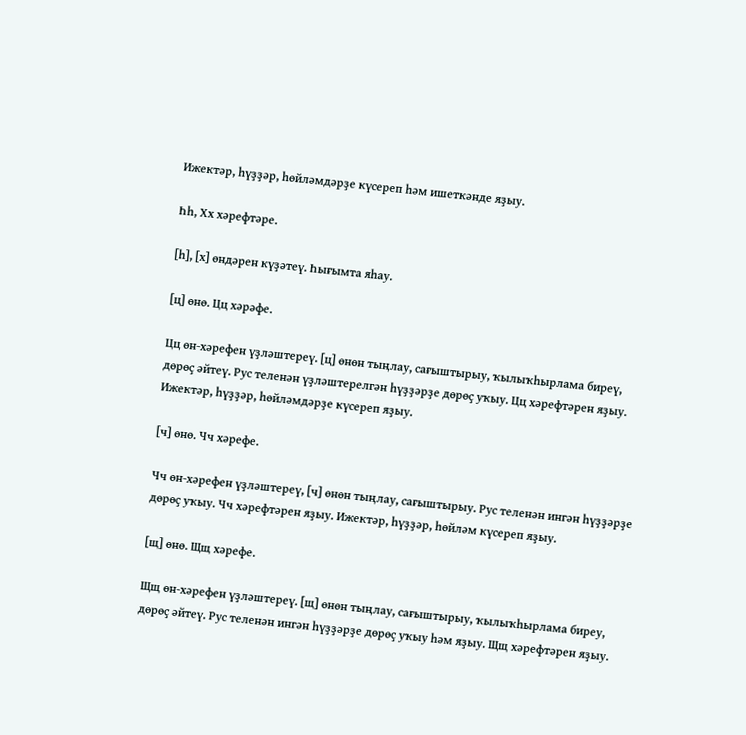Ижектәр, һүҙҙәр, һөйләмдәрҙе күсереп һәм ишеткәнде яҙыу.

Һһ, Хх хәрефтәре.

[һ], [х] өндәрен күҙәтеү. Һығымта яһау.

[ц] өнө. Цц хәрәфе.

Цц өн-хәрефен үҙләштереү. [ц] өнөн тыңлау, сағыштырыу, ҡылыҡһырлама биреү, дөрөҫ әйтеү. Рус теленән үҙләштерелгән һүҙҙәрҙе дөрөҫ уҡыу. Цц хәрефтәрен яҙыу. Ижектәр, һүҙҙәр, һөйләмдәрҙе күсереп яҙыу.

[ч] өнө. Чч хәрефе.

Чч өн-хәрефен үҙләштереү, [ч] өнөн тыңлау, сағыштырыу. Рус теленән ингән һүҙҙәрҙе дөрөҫ уҡыу. Чч хәрефтәрен яҙыу. Ижектәр, һүҙҙәр, һөйләм күсереп яҙыу.

[щ] өнө. Щщ хәрефе.

Щщ өн-хәрефен үҙләштереү. [щ] өнөн тыңлау, сағыштырыу, ҡылыҡһырлама биреу, дөрөҫ әйтеү. Рус теленән ингән һүҙҙәрҙе дөрөҫ уҡыу һәм яҙыу. Щщ хәрефтәрен яҙыу.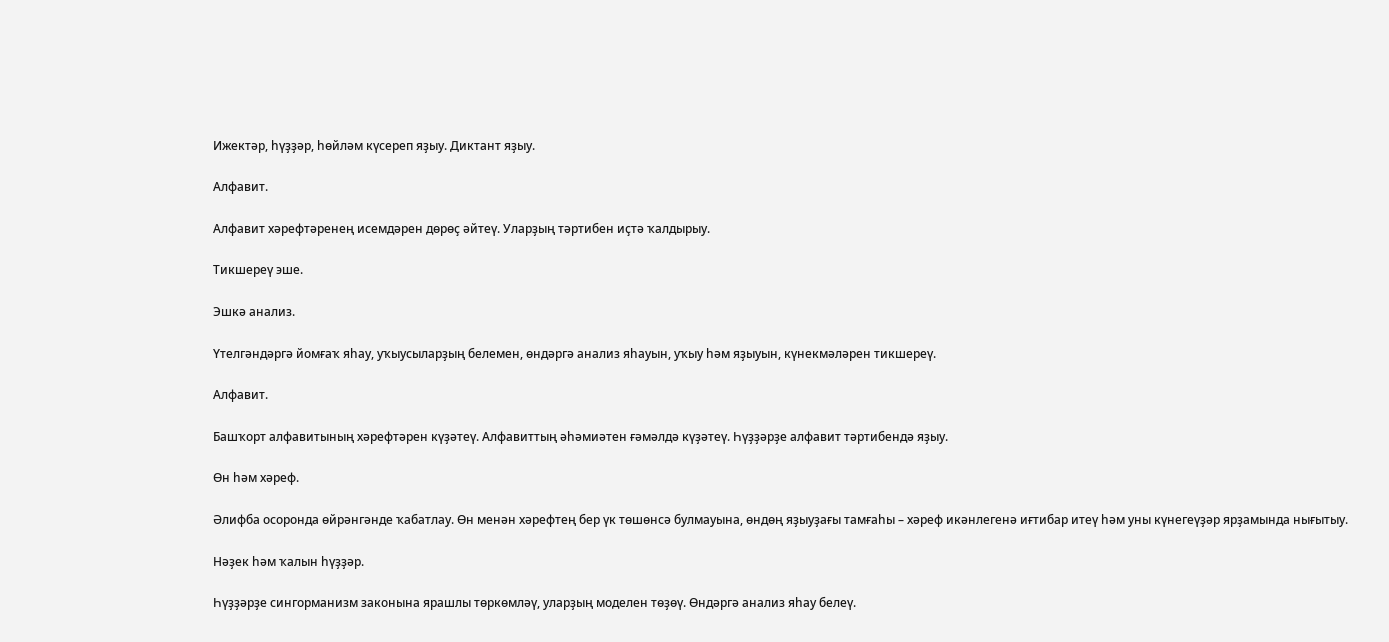Ижектәр, һүҙҙәр, һөйләм күсереп яҙыу. Диктант яҙыу.

Алфавит.

Алфавит хәрефтәренең исемдәрен дөрөҫ әйтеү. Уларҙың тәртибен иҫтә ҡалдырыу.

Тикшереү эше.

Эшкә анализ.

Үтелгәндәргә йомғаҡ яһау, уҡыусыларҙың белемен, өндәргә анализ яһауын, уҡыу һәм яҙыуын, күнекмәләрен тикшереү.

Алфавит.

Башҡорт алфавитының хәрефтәрен күҙәтеү. Алфавиттың әһәмиәтен ғәмәлдә күҙәтеү. Һүҙҙәрҙе алфавит тәртибендә яҙыу.

Өн һәм хәреф.

Әлифба осоронда өйрәнгәнде ҡабатлау. Өн менән хәрефтең бер үк төшөнсә булмауына, өндөң яҙыуҙағы тамғаһы – хәреф икәнлегенә иғтибар итеү һәм уны күнегеүҙәр ярҙамында нығытыу.

Нәҙек һәм ҡалын һүҙҙәр.

Һүҙҙәрҙе сингорманизм законына ярашлы төркөмләү, уларҙың моделен төҙөү. Өндәргә анализ яһау белеү.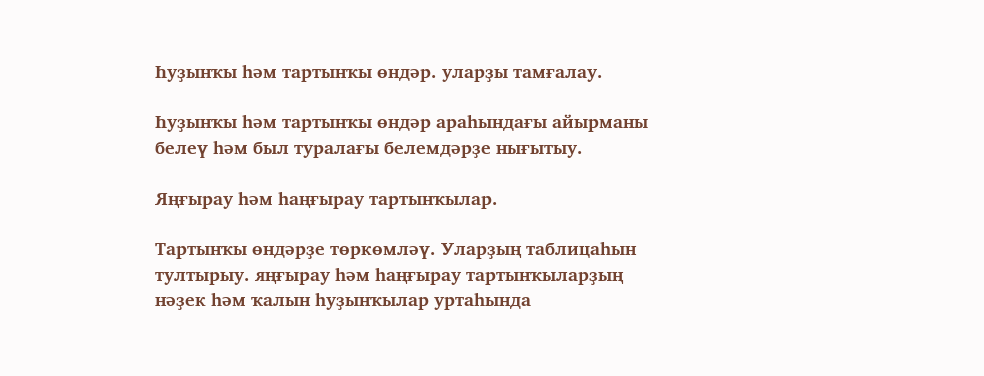Һуҙынҡы һәм тартынҡы өндәр. уларҙы тамғалау.

Һуҙынҡы һәм тартынҡы өндәр араһындағы айырманы белеү һәм был туралағы белемдәрҙе нығытыу.

Яңғырау һәм һаңғырау тартынҡылар.

Тартынҡы өндәрҙе төркөмләү. Уларҙың таблицаһын тултырыу. яңғырау һәм һаңғырау тартынҡыларҙың нәҙек һәм ҡалын һуҙынҡылар уртаһында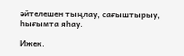әйтелешен тыңлау, сағыштырыу, һығымта яһау.

Ижек.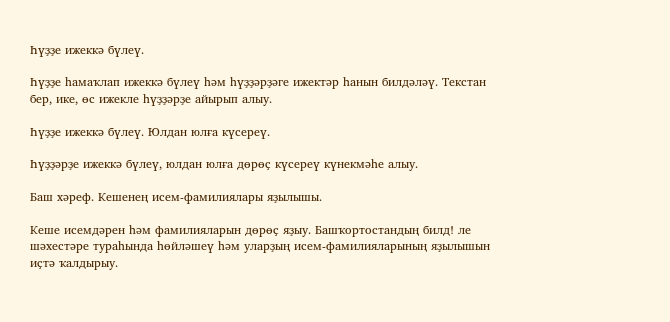Һүҙҙе ижеккә бүлеү.

Һүҙҙе һамаҡлап ижеккә бүлеү һәм һүҙҙәрҙәге ижектәр һанын билдәләү. Текстан бер, ике, өс ижекле һүҙҙәрҙе айырып алыу.

Һүҙҙе ижеккә бүлеү. Юлдан юлға күсереү.

Һүҙҙәрҙе ижеккә бүлеү, юлдан юлға дөрөҫ күсереү күнекмәһе алыу.

Баш хәреф. Кешенең исем-фамилиялары яҙылышы.

Кеше исемдәрен һәм фамилияларын дөрөҫ яҙыу. Башҡортостандың билд! ле шәхестәре тураһында һөйләшеү һәм уларҙың исем-фамилияларының яҙылышын иҫтә ҡалдырыу.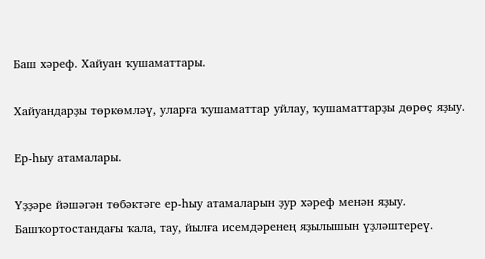Баш хәреф. Хайуан ҡушаматтары.

Хайуандарҙы төркөмләү, уларға ҡушаматтар уйлау, ҡушаматтарҙы дөрөҫ яҙыу.

Ер-һыу атамалары.

Үҙҙәре йәшәгән төбәктәге ер-һыу атамаларын ҙур хәреф менән яҙыу. Башҡортостандағы ҡала, тау, йылға исемдәренең яҙылышын үҙләштереү.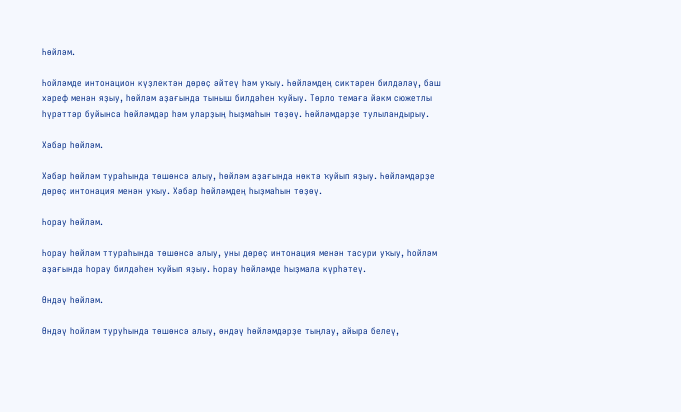Һөйләм.

Һойләмде интонацион күҙлектән дөрөҫ әйтеү һәм уҡыу. Һөйләмдең сиктәрен билдәләү, баш хәреф менән яҙыу, һөйләм аҙағында тыныш билдәһен ҡуйыу. Төрло темаға йәкм сюжетлы һүрәттәр буйынса һөйләмдәр һәм уларҙың һыҙмаһын төҙөү. Һөйләмдәрҙе тулыландырыу.

Хәбәр һөйләм.

Хәбәр һөйләм тураһында төшөнсә алыу, һөйләм аҙағында нөктә ҡуйып яҙыу. Һөйләмдәрҙе дөрөҫ интонация менән уҡыу. Хәбәр һөйләмдең һыҙмаһын төҙөү.

Һорау һөйләм.

Һорау һөйләм ттураһында төшөнсә алыу, уны дөрөҫ интонация менән тасури уҡыу, һойләм аҙағында һорау билдәһен ҡуйып яҙыу. Һорау һөйләмде һыҙмала күрһәтеү.

Өндәү һөйләм.

Өндәү һойләм туруһында төшөнсә алыу, өндәү һөйләмдәрҙе тыңлау, айыра белеү,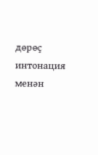дөрөҫ интонация менән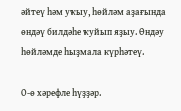әйтеү һәм уҡыу, һөйләм аҙағында өндәү билдәһе ҡуйып яҙыу. Өндәу һөйләмде һыҙмала күрһәтеү.

О-ө хәрефле һүҙҙәр.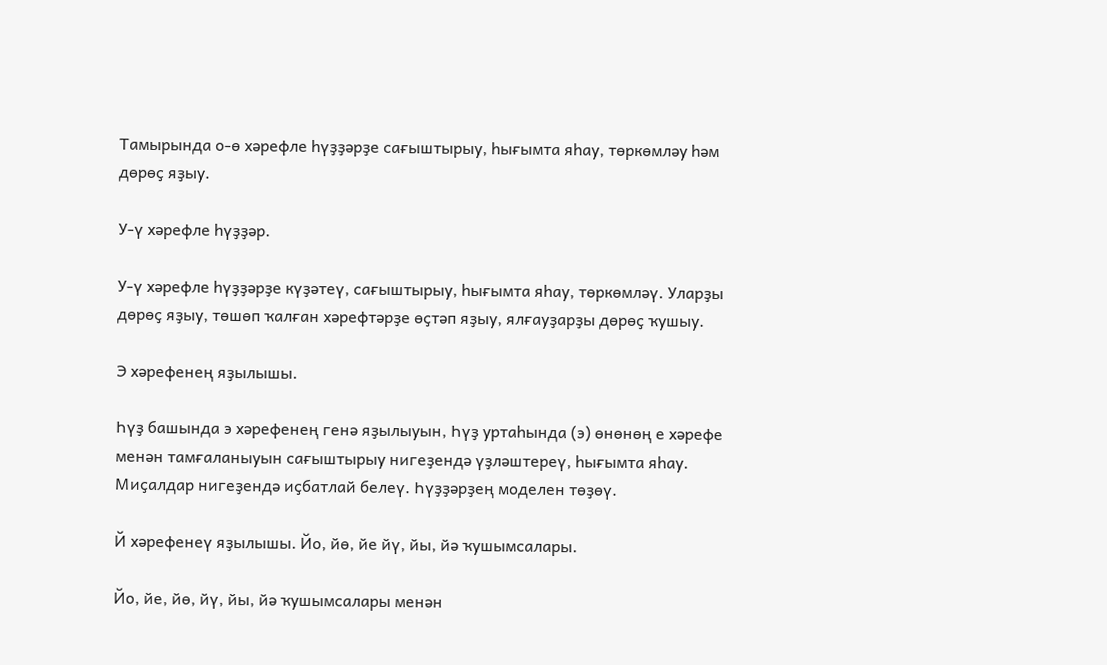Тамырында о-ө хәрефле һүҙҙәрҙе сағыштырыу, һығымта яһау, төркөмләу һәм дөрөҫ яҙыу.

У-ү хәрефле һүҙҙәр.

У-ү хәрефле һүҙҙәрҙе күҙәтеү, сағыштырыу, һығымта яһау, төркөмләү. Уларҙы дөрөҫ яҙыу, төшөп ҡалған хәрефтәрҙе өҫтәп яҙыу, ялғауҙарҙы дөрөҫ ҡушыу.

Э хәрефенең яҙылышы.

Һүҙ башында э хәрефенең генә яҙылыуын, Һүҙ уртаһында (э) өнөнөң е хәрефе менән тамғаланыуын сағыштырыу нигеҙендә үҙләштереү, һығымта яһау. Миҫалдар нигеҙендә иҫбатлай белеү. Һүҙҙәрҙең моделен төҙөү.

Й хәрефенеү яҙылышы. Йо, йө, йе йү, йы, йә ҡушымсалары.

Йо, йе, йө, йү, йы, йә ҡушымсалары менән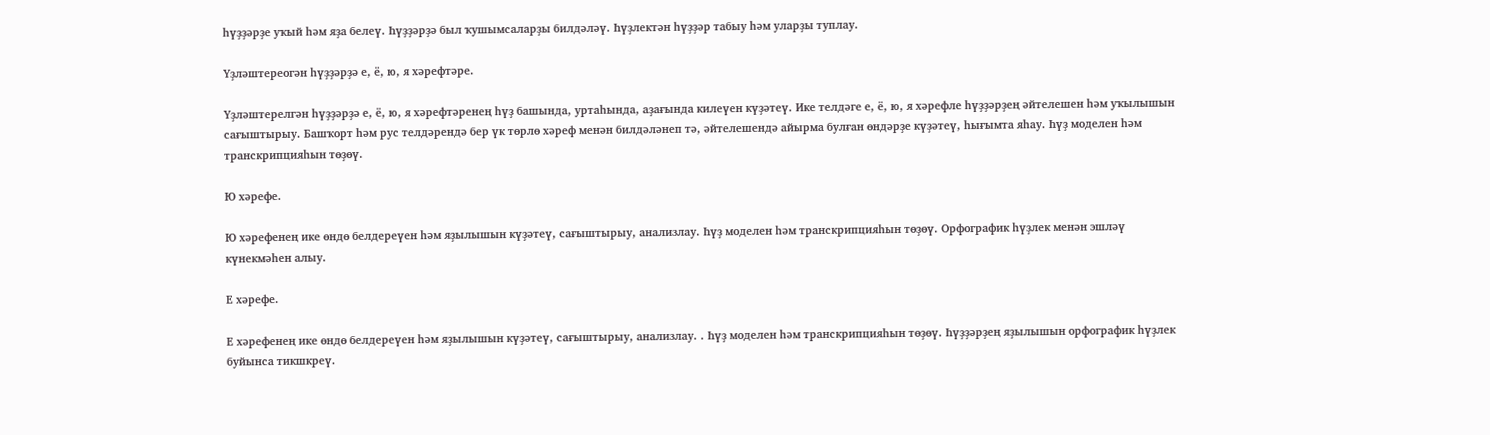һүҙҙәрҙе уҡый һәм яҙа белеү. Һүҙҙәрҙә был ҡушымсаларҙы билдәләү. Һүҙлектән һүҙҙәр табыу һәм уларҙы туплау.

Үҙләштереогән һүҙҙәрҙә е, ё, ю, я хәрефтәре.

Үҙләштерелгән һүҙҙәрҙә е, ё, ю, я хәрефтәренең һүҙ башында, уртаһында, аҙағында килеүен күҙәтеү. Ике телдәге е, ё, ю, я хәрефле һүҙҙәрҙең әйтелешен һәм уҡылышын сағыштырыу. Башҡорт һәм рус телдәрендә бер үк төрлө хәреф менән билдәләнеп тә, әйтелешендә айырма булған өндәрҙе күҙәтеү, һығымта яһау. Һүҙ моделен һәм транскрипцияһын төҙөү.

Ю хәрефе.

Ю хәрефенең ике өндө белдереүен һәм яҙылышын күҙәтеү, сағыштырыу, анализлау. Һүҙ моделен һәм транскрипцияһын төҙөү. Орфографик һүҙлек менән эшләү күнекмәһен алыу.

Е хәрефе.

Е хәрефенең ике өндө белдереүен һәм яҙылышын күҙәтеү, сағыштырыу, анализлау. . Һүҙ моделен һәм транскрипцияһын төҙөү. Һүҙҙәрҙең яҙылышын орфографик һүҙлек буйынса тикшкреү.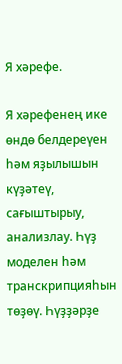Я хәрефе.

Я хәрефенең ике өндө белдереүен һәм яҙылышын күҙәтеү, сағыштырыу, анализлау. Һүҙ моделен һәм транскрипцияһын төҙөү. Һүҙҙәрҙе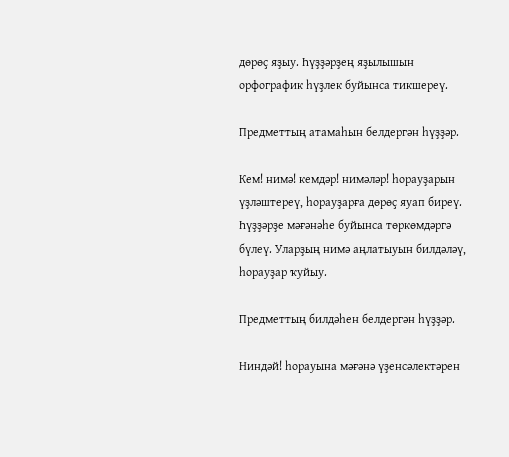дөрөҫ яҙыу. Һүҙҙәрҙең яҙылышын орфографик һүҙлек буйынса тикшереү.

Предметтың атамаһын белдергән һүҙҙәр.

Кем! нимә! кемдәр! нимәләр! һорауҙарын үҙләштереү, һорауҙарға дөрөҫ яуап биреү. Һүҙҙәрҙе мәғәнәһе буйынса төркөмдәргә бүлеү. Уларҙың нимә аңлатыуын билдәләү, һорауҙар ҡуйыу.

Предметтың билдәһен белдергән һүҙҙәр.

Ниндәй! һорауына мәғәнә үҙенсәлектәрен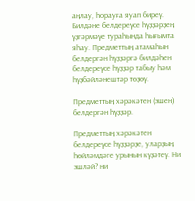аңлау, һорауға яуап биреү. Билдәне белдереүсе һүҙҙәрҙең үҙгәрмәүе тураһында һығымта яһау. Предметтың атамаһын белдергән һүҙҙәргә билдәһен белдереүсе һүҙҙәр табыу һәм һүҙбәйләнештәр төҙөү.

Предметтың хәрәкәтен (эшен) белдергән һүҙҙәр.

Предметтың хәрәкәтен белдереүсе һүҙҙәрҙе, уларҙың һөйләмдәге урынын күҙәтеү. Ни эшләй? ни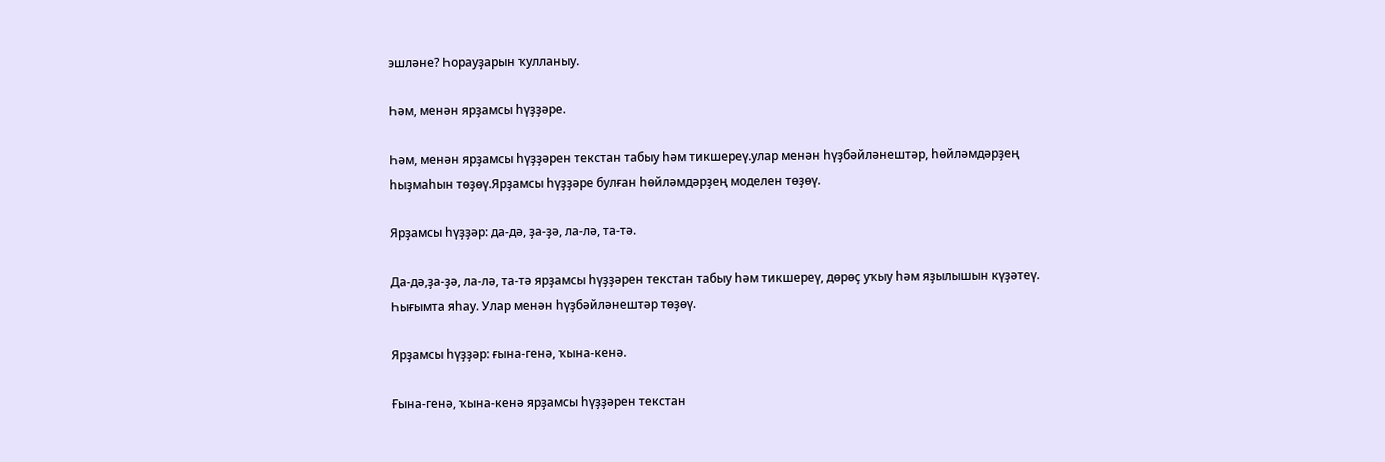эшләне? Һорауҙарын ҡулланыу.

Һәм, менән ярҙамсы һүҙҙәре.

Һәм, менән ярҙамсы һүҙҙәрен текстан табыу һәм тикшереү.улар менән һүҙбәйләнештәр, һөйләмдәрҙең һыҙмаһын төҙөү.Ярҙамсы һүҙҙәре булған һөйләмдәрҙең моделен төҙөү.

Ярҙамсы һүҙҙәр: да-дә, ҙа-ҙә, ла-лә, та-тә.

Да-дә,ҙа-ҙә, ла-лә, та-тә ярҙамсы һүҙҙәрен текстан табыу һәм тикшереү, дөрөҫ уҡыу һәм яҙылышын күҙәтеү. Һығымта яһау. Улар менән һүҙбәйләнештәр төҙөү.

Ярҙамсы һүҙҙәр: ғына-генә, ҡына-кенә.

Ғына-генә, ҡына-кенә ярҙамсы һүҙҙәрен текстан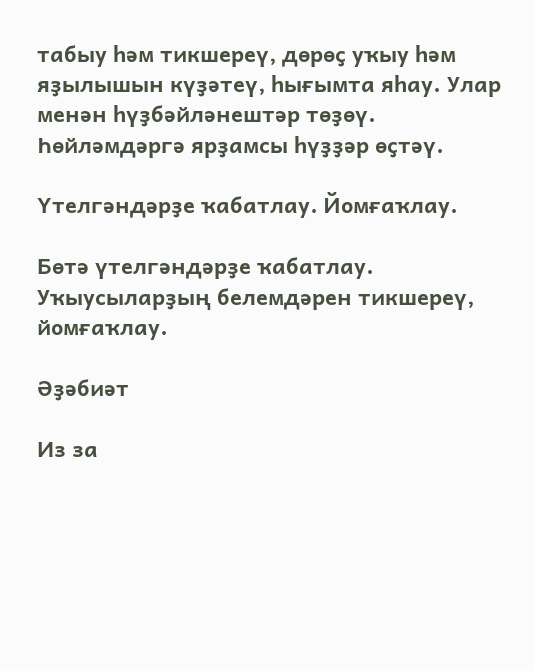табыу һәм тикшереү, дөрөҫ уҡыу һәм яҙылышын күҙәтеү, һығымта яһау. Улар менән һүҙбәйләнештәр төҙөү. Һөйләмдәргә ярҙамсы һүҙҙәр өҫтәү.

Үтелгәндәрҙе ҡабатлау. Йомғаҡлау.

Бөтә үтелгәндәрҙе ҡабатлау. Уҡыусыларҙың белемдәрен тикшереү, йомғаҡлау.

Әҙәбиәт

Из за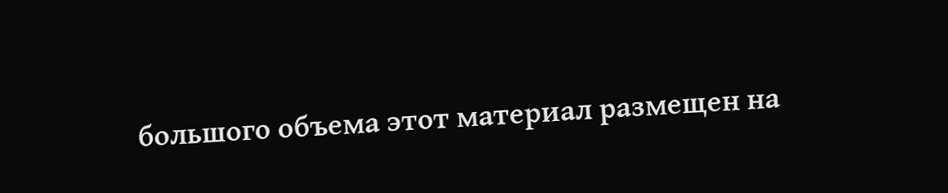большого объема этот материал размещен на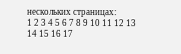нескольких страницах:
1 2 3 4 5 6 7 8 9 10 11 12 13 14 15 16 17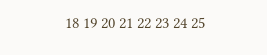18 19 20 21 22 23 24 25